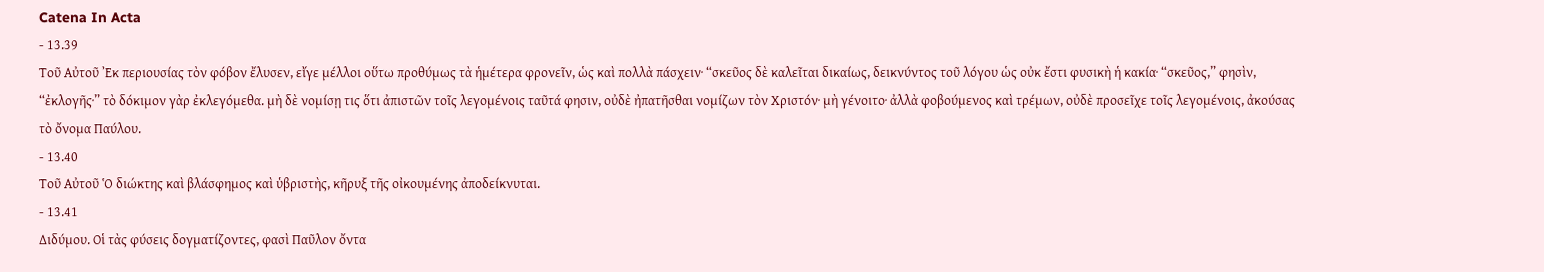Catena In Acta
- 13.39
Τοῦ Αὐτοῦ ᾿Εκ περιουσίας τὸν φόβον ἔλυσεν, εἴγε μέλλοι οὕτω προθύμως τὰ ἡμέτερα φρονεῖν, ὡς καὶ πολλὰ πάσχειν· “σκεῦος δὲ καλεῖται δικαίως, δεικνύντος τοῦ λόγου ὡς οὐκ ἔστι φυσικὴ ἡ κακία· “σκεῦος,” φησὶν, “ἐκλογῆς·” τὸ δόκιμον γὰρ ἐκλεγόμεθα. μὴ δὲ νομίσῃ τις ὅτι ἀπιστῶν τοῖς λεγομένοις ταῦτά φησιν, οὐδὲ ἠπατῆσθαι νομίζων τὸν Χριστόν· μὴ γένοιτο· ἀλλὰ φοβούμενος καὶ τρέμων, οὐδὲ προσεῖχε τοῖς λεγομένοις, ἀκούσας τὸ ὄνομα Παύλου.
- 13.40
Τοῦ Αὐτοῦ Ὁ διώκτης καὶ βλάσφημος καὶ ὑβριστὴς, κῆρυξ τῆς οἰκουμένης ἀποδείκνυται.
- 13.41
Διδύμου. Οἱ τὰς φύσεις δογματίζοντες, φασὶ Παῦλον ὄντα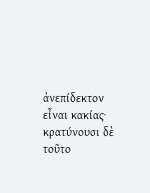ἀνεπίδεκτον εἶναι κακίας· κρατύνουσι δὲ τοῦτο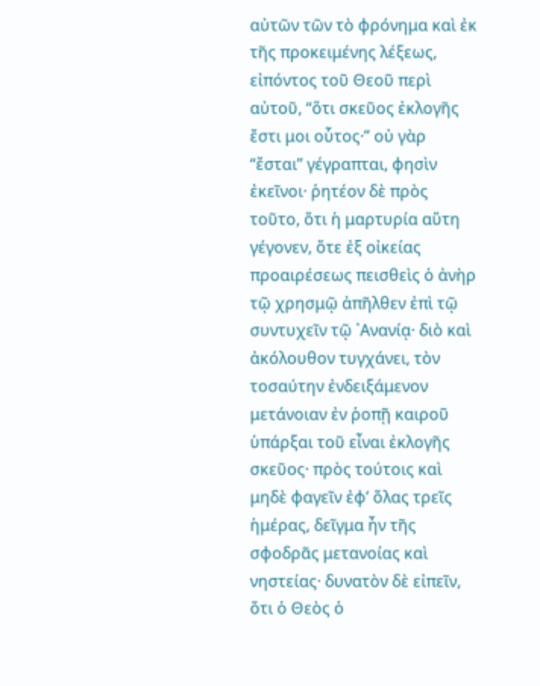αὐτῶν τῶν τὸ φρόνημα καὶ ἐκ τῆς προκειμένης λέξεως, εἰπόντος τοῦ Θεοῦ περὶ αὐτοῦ, “ὅτι σκεῦος ἐκλογῆς ἔστι μοι οὗτος·” οὐ γὰρ “ἔσται” γέγραπται, φησὶν ἐκεῖνοι· ῥητέον δὲ πρὸς τοῦτο, ὅτι ἡ μαρτυρία αὕτη γέγονεν, ὅτε ἐξ οἰκείας προαιρέσεως πεισθεὶς ὁ ἀνὴρ τῷ χρησμῷ ἀπῆλθεν ἐπὶ τῷ συντυχεῖν τῷ ᾿Ανανίᾳ· διὸ καὶ ἀκόλουθον τυγχάνει, τὸν τοσαύτην ἐνδειξάμενον μετάνοιαν ἐν ῥοπῇ καιροῦ ὑπάρξαι τοῦ εἶναι ἐκλογῆς σκεῦος· πρὸς τούτοις καὶ μηδὲ φαγεῖν ἐφ’ ὅλας τρεῖς ἡμέρας, δεῖγμα ἦν τῆς σφοδρᾶς μετανοίας καὶ νηστείας· δυνατὸν δὲ εἰπεῖν, ὅτι ὁ Θεὸς ὁ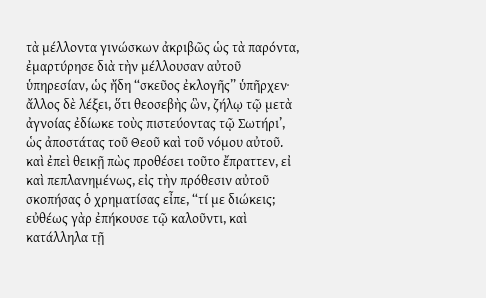τὰ μέλλοντα γινώσκων ἀκριβῶς ὡς τὰ παρόντα, ἐμαρτύρησε διὰ τὴν μέλλουσαν αὐτοῦ ὑπηρεσίαν, ὡς ἤδη “σκεῦος ἐκλογῆς” ὑπῆρχεν· ἄλλος δὲ λέξει, ὅτι θεοσεβὴς ὣν, ζήλῳ τῷ μετὰ ἀγνοίας ἐδίωκε τοὺς πιστεύοντας τῷ Σωτήρι’, ὡς ἀποστάτας τοῦ Θεοῦ καὶ τοῦ νόμου αὐτοῦ. καὶ ἐπεὶ θεικῇ πὼς προθέσει τοῦτο ἔπραττεν, εἰ καὶ πεπλανημένως, εἰς τὴν πρόθεσιν αὐτοῦ σκοπήσας ὁ χρηματίσας εἶπε, “τί με διώκεις; εὐθέως γὰρ ἐπήκουσε τῷ καλοῦντι, καὶ κατάλληλα τῇ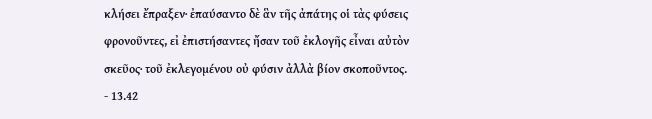κλήσει ἔπραξεν· ἐπαύσαντο δὲ ἃν τῆς ἀπάτης οἱ τὰς φύσεις φρονοῦντες, εἰ ἐπιστήσαντες ἤσαν τοῦ ἐκλογῆς εἶναι αὐτὸν σκεῦος· τοῦ ἐκλεγομένου οὐ φύσιν ἀλλὰ βίον σκοποῦντος.
- 13.42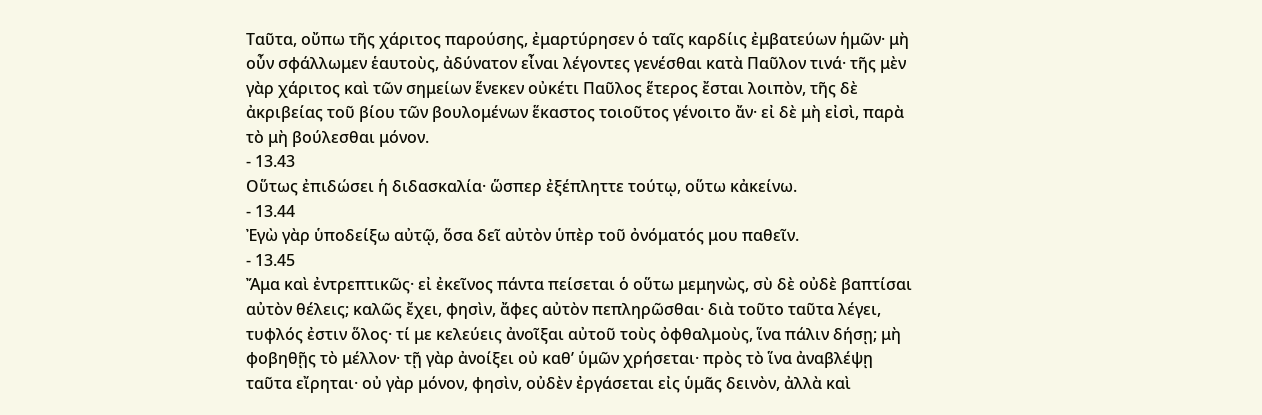Tαῦτα, οὔπω τῆς χάριτος παρούσης, ἐμαρτύρησεν ὁ ταῖς καρδίις ἐμβατεύων ἡμῶν· μὴ οὖν σφάλλωμεν ἑαυτοὺς, ἀδύνατον εἶναι λέγοντες γενέσθαι κατὰ Παῦλον τινά· τῆς μὲν γὰρ χάριτος καὶ τῶν σημείων ἕνεκεν οὐκέτι Παῦλος ἕτερος ἔσται λοιπὸν, τῆς δὲ ἀκριβείας τοῦ βίου τῶν βουλομένων ἕκαστος τοιοῦτος γένοιτο ἄν· εἰ δὲ μὴ εἰσὶ, παρὰ τὸ μὴ βούλεσθαι μόνον.
- 13.43
Οὕτως ἐπιδώσει ἡ διδασκαλία· ὥσπερ ἐξέπληττε τούτῳ, οὕτω κἀκείνω.
- 13.44
Ἐγὼ γὰρ ὑποδείξω αὐτῷ, ὅσα δεῖ αὐτὸν ὑπὲρ τοῦ ὀνόματός μου παθεῖν.
- 13.45
Ἄμα καὶ ἐντρεπτικῶς· εἰ ἐκεῖνος πάντα πείσεται ὁ οὕτω μεμηνὼς, σὺ δὲ οὐδὲ βαπτίσαι αὐτὸν θέλεις; καλῶς ἔχει, φησὶν, ἄφες αὐτὸν πεπληρῶσθαι· διὰ τοῦτο ταῦτα λέγει, τυφλός ἐστιν ὅλος· τί με κελεύεις ἀνοῖξαι αὐτοῦ τοὺς ὀφθαλμοὺς, ἵνα πάλιν δήσῃ; μὴ φοβηθῇς τὸ μέλλον· τῇ γὰρ ἀνοίξει οὐ καθ’ ὑμῶν χρήσεται· πρὸς τὸ ἵνα ἀναβλέψῃ ταῦτα εἴρηται· οὐ γὰρ μόνον, φησὶν, οὐδὲν ἐργάσεται εἰς ὑμᾶς δεινὸν, ἀλλὰ καὶ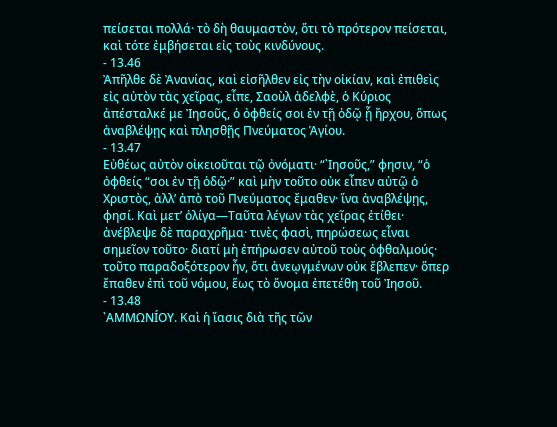πείσεται πολλά· τὸ δὴ θαυμαστὸν, ὅτι τὸ πρότερον πείσεται, καὶ τότε ἐμβήσεται εἰς τοὺς κινδύνους.
- 13.46
Ἀπῆλθε δὲ Ἀνανίας, καὶ εἰσῆλθεν εἰς τὴν οἰκίαν, καὶ ἐπιθεὶς εἰς αὐτὸν τὰς χεῖρας, εἶπε, Σαοὺλ ἀδελφὲ, ὁ Κύριος ἀπέσταλκέ με Ἰησοῦς, ὁ ὀφθείς σοι ἐν τῇ ὁδῷ ᾗ ἤρχου, ὅπως ἀναβλέψῃς καὶ πλησθῇς Πνεύματος Ἁγίου.
- 13.47
Εὐθέως αὐτὸν οἰκειοῦται τῷ ὀνόματι· “᾿Ιησοῦς,” φησιν, “ὁ ὀφθείς “σοι ἐν τῇ ὁδῷ·” καὶ μὴν τοῦτο οὐκ εἶπεν αὐτῷ ὁ Χριστὸς, ἀλλ’ ἀπὸ τοῦ Πνεύματος ἔμαθεν· ἵνα ἀναβλέψῃς, φησί. Καὶ μετ’ ὀλίγα—Ταῦτα λέγων τὰς χεῖρας ἐτίθει· ἀνέβλεψε δὲ παραχρῆμα· τινὲς φασὶ, πηρώσεως εἶναι σημεῖον τοῦτο· διατί μὴ ἐπήρωσεν αὐτοῦ τοὺς ὀφθαλμούς· τοῦτο παραδοξότερον ἦν, ὅτι ἀνεῳγμένων οὐκ ἔβλεπεν· ὅπερ ἔπαθεν ἐπὶ τοῦ νόμου, ἕως τὸ ὄνομα ἐπετέθη τοῦ Ἰησοῦ.
- 13.48
᾿ΑΜΜΩΝÍΟΥ. Καὶ ἡ ἴασις διὰ τῆς τῶν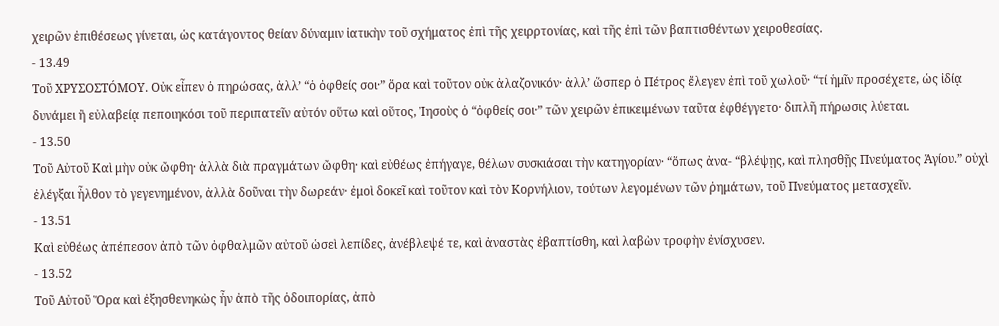χειρῶν ἐπιθέσεως γίνεται, ὡς κατάγοντος θείαν δύναμιν ἰατικὴν τοῦ σχήματος ἐπὶ τῆς χειρρτονίας, καὶ τῆς ἐπὶ τῶν βαπτισθέντων χειροθεσίας.
- 13.49
Τοῦ ΧΡΥΣΟΣΤÓΜΟΥ. Οὐκ εἶπεν ὁ πηρώσας, ἀλλ’ “ὁ ὀφθείς σοι·” ὅρα καὶ τοῦτον οὐκ ἀλαζονικόν· ἀλλ’ ὥσπερ ὁ Πέτρος ἔλεγεν ἐπὶ τοῦ χωλοῦ· “τί ἡμῖν προσέχετε, ὡς ἰδίᾳ δυνάμει ἢ εὐλαβείᾳ πεποιηκόσι τοῦ περιπατεῖν αὐτόν οὕτω καὶ οὕτος, Ἰησοὺς ὁ “ὀφθείς σοι·” τῶν χειρῶν ἐπικειμένων ταῦτα ἐφθέγγετο· διπλῆ πήρωσις λύεται.
- 13.50
Τοῦ Αὐτοῦ Καὶ μὴν οὐκ ὤφθη· ἀλλὰ διὰ πραγμάτων ὤφθη· καὶ εὐθέως ἐπήγαγε, θέλων συσκιάσαι τὴν κατηγορίαν· “ὅπως ἀνα- “βλέψῃς, καὶ πλησθῇς Πνεύματος Ἁγίου.” οὐχὶ ἐλέγξαι ἦλθον τὸ γεγενημένον, ἀλλὰ δοῦναι τὴν δωρεάν· ἐμοὶ δοκεῖ καὶ τοῦτον καὶ τὸν Κορνήλιον, τούτων λεγομένων τῶν ῥημάτων, τοῦ Πνεύματος μετασχεῖν.
- 13.51
Καὶ εὐθέως ἀπέπεσον ἀπὸ τῶν ὀφθαλμῶν αὐτοῦ ὡσεὶ λεπίδες, ἀνέβλεψέ τε, καὶ ἀναστὰς ἐβαπτίσθη, καὶ λαβὼν τροφὴν ἐνίσχυσεν.
- 13.52
Τοῦ Αὐτοῦ Ὅρα καὶ ἐξησθενηκὼς ἦν ἀπὸ τῆς ὁδοιπορίας, ἀπὸ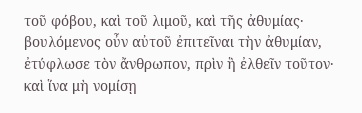τοῦ φόβου, καὶ τοῦ λιμοῦ, καὶ τῆς ἀθυμίας· βουλόμενος οὖν αὐτοῦ ἐπιτεῖναι τὴν ἀθυμίαν, ἐτύφλωσε τὸν ἄνθρωπον, πρὶν ἣ ἐλθεῖν τοῦτον· καὶ ἵνα μὴ νομίσῃ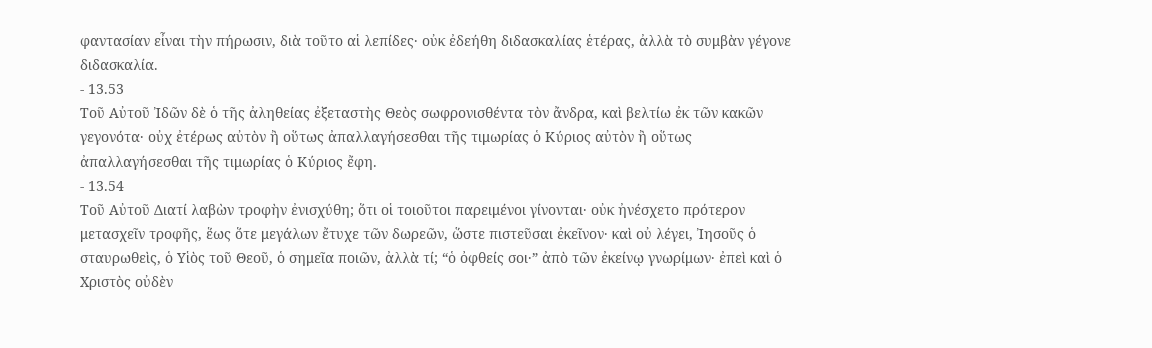φαντασίαν εἶναι τὴν πήρωσιν, διὰ τοῦτο αἱ λεπίδες· οὐκ ἐδεήθη διδασκαλίας ἑτέρας, ἀλλὰ τὸ συμβὰν γέγονε διδασκαλία.
- 13.53
Τοῦ Αὐτοῦ Ἰδῶν δὲ ὁ τῆς ἀληθείας ἐξεταστὴς Θεὸς σωφρονισθέντα τὸν ἄνδρα, καὶ βελτίω ἐκ τῶν κακῶν γεγονότα· οὐχ ἐτέρως αὐτὸν ἢ οὕτως ἀπαλλαγήσεσθαι τῆς τιμωρίας ὁ Κύριος αὐτὸν ἢ οὕτως ἀπαλλαγήσεσθαι τῆς τιμωρίας ὁ Κύριος ἔφη.
- 13.54
Τοῦ Αὐτοῦ Διατί λαβὼν τροφὴν ἐνισχύθη; ὅτι οἱ τοιοῦτοι παρειμένοι γίνονται· οὐκ ἠνέσχετο πρότερον μετασχεῖν τροφῆς, ἕως ὅτε μεγάλων ἔτυχε τῶν δωρεῶν, ὥστε πιστεῦσαι ἐκεῖνον· καὶ οὐ λέγει, Ἰησοῦς ὁ σταυρωθεὶς, ὁ Υἱὸς τοῦ Θεοῦ, ὁ σημεῖα ποιῶν, ἀλλὰ τί; “ὁ ὀφθείς σοι·” ἀπὸ τῶν ἐκείνῳ γνωρίμων· ἐπεὶ καὶ ὁ Χριστὸς οὐδὲν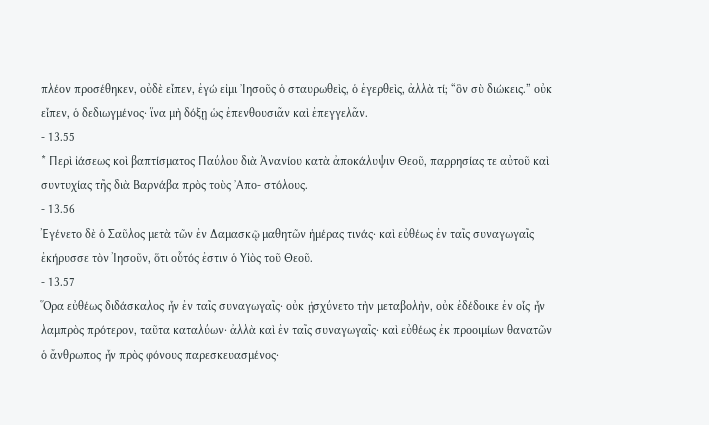πλέον προσέθηκεν, οὐδὲ εἶπεν, ἐγώ εἰμι ᾿Ιησοῦς ὁ σταυρωθεὶς, ὁ ἐγερθεὶς, ἀλλὰ τί; “ὃν σὺ διώκεις.” οὐκ εἶπεν, ὁ δεδιωγμένος· ἵνα μὴ δόξῃ ὡς ἐπενθουσιᾶν καὶ ἐπεγγελᾶν.
- 13.55
* Περὶ ἰάσεως κοὶ βαπτίσματος Παύλου διὰ Ἀνανίου κατὰ ἀποκάλυψιν Θεοῦ, παρρησίας τε αὐτοῦ καὶ συντυχίας τῆς διὰ Βαρνάβα πρὸς τοὺς ᾿Απο- στόλους.
- 13.56
Ἐγένετο δὲ ὁ Σαῦλος μετὰ τῶν ἐν Δαμασκῷ μαθητῶν ἡμέρας τινάς· καὶ εὐθέως ἐν ταῖς συναγωγαῖς ἐκήρυσσε τὸν Ἰησοῦν, ὅτι οὗτός ἐστιν ὁ Υἱὸς τοῦ Θεοῦ.
- 13.57
Ὅρα εὐθέως διδάσκαλος ἦν ἐν ταῖς συναγωγαῖς· οὐκ ᾐσχύνετο τὴν μεταβολὴν, οὐκ ἐδέδοικε ἐν οἷς ἦν λαμπρὸς πρότερον, ταῦτα καταλύων· ἀλλὰ καὶ ἐν ταῖς συναγωγαῖς· καὶ εὐθέως ἐκ προοιμίων θανατῶν ὁ ἄνθρωπος ἦν πρὸς φόνους παρεσκευασμένος·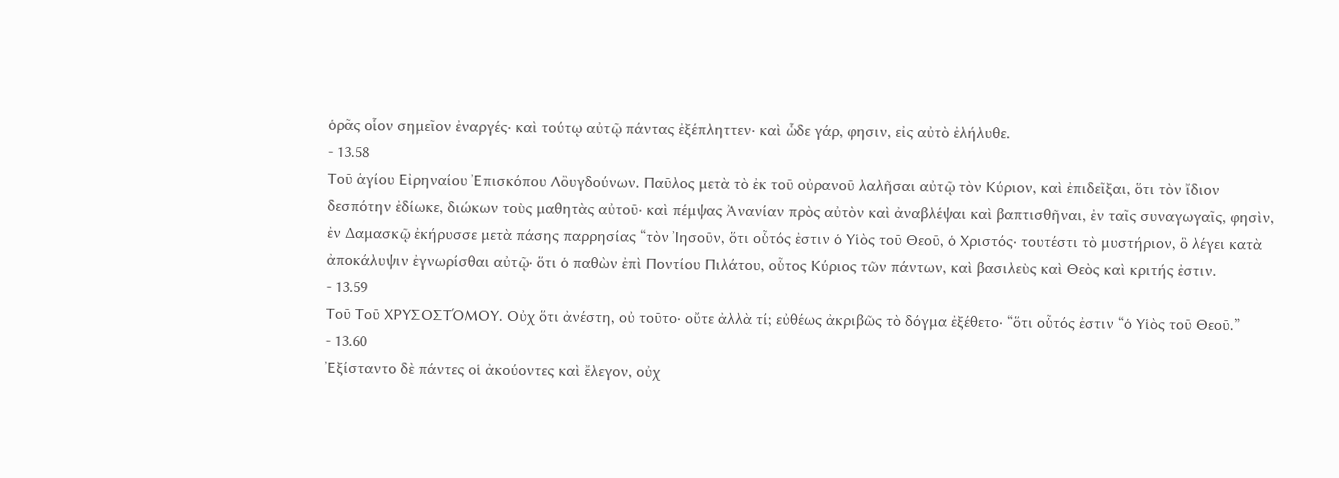ὁρᾶς οἷον σημεῖον ἐναργές· καὶ τούτῳ αὐτῷ πάντας ἐξέπληττεν· καὶ ὧδε γάρ, φησιν, εἰς αὐτὸ ἐλήλυθε.
- 13.58
Τοῦ ἁγίου Εἰρηναίου Ἐπισκόπου Λὂυγδούνων. Παῦλος μετὰ τὸ ἐκ τοῦ οὐρανοῦ λαλῆσαι αὐτῷ τὸν Κύριον, καὶ ἐπιδεῖξαι, ὅτι τὸν ἴδιον δεσπότην ἐδίωκε, διώκων τοὺς μαθητὰς αὐτοῦ· καὶ πέμψας Ἀνανίαν πρὸς αὐτὸν καὶ ἀναβλέψαι καὶ βαπτισθῆναι, ἐν ταῖς συναγωγαῖς, φησὶν, ἐν Δαμασκῷ ἐκήρυσσε μετὰ πάσης παρρησίας “τὸν Ἰησοῦν, ὅτι οὗτός ἐστιν ὁ Υἱὸς τοῦ Θεοῦ, ὁ Χριστός· τουτέστι τὸ μυστήριον, ὃ λέγει κατὰ ἀποκάλυψιν ἐγνωρίσθαι αὐτῷ· ὅτι ὁ παθὼν ἐπὶ Ποντίου Πιλάτου, οὗτος Κύριος τῶν πάντων, καὶ βασιλεὺς καὶ Θεὸς καὶ κριτής ἐστιν.
- 13.59
Τοῦ Τοῦ ΧΡΥΣΟΣΤΌΜΟΥ. Οὐχ ὅτι ἀνέστη, οὐ τοῦτο· οὔτε ἀλλὰ τί; εὐθέως ἀκριβῶς τὸ δόγμα ἐξέθετο· “ὅτι οὗτός ἐστιν “ὁ Υἱὸς τοῦ Θεοῦ.”
- 13.60
Ἐξίσταντο δὲ πάντες οἱ ἀκούοντες καὶ ἔλεγον, οὐχ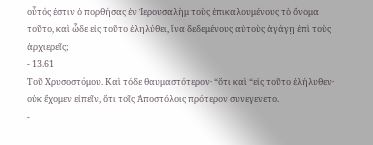οὗτός ἐστιν ὁ πορθήσας ἐν Ἰερουσαλὴμ τοὺς ἐπικαλουμένους τὸ ὄνομα τοῦτο, καὶ ὧδε εἰς τοῦτο ἐληλύθει, ἵνα δεδεμένους αὐτοὺς ἀγάγῃ ἐπὶ τοὺς ἀρχιερεῖς;
- 13.61
Τοῦ Χρυσοστóμου. Καὶ τόδε θαυμαστότερον· “ὅτι καὶ “εἰς τοῦτο ἐλήλυθεν· οὐκ ἔχομεν εἰπεῖν, ὅτι τοῖς Ἀποστόλοις πρότερον συνεγενετο.
-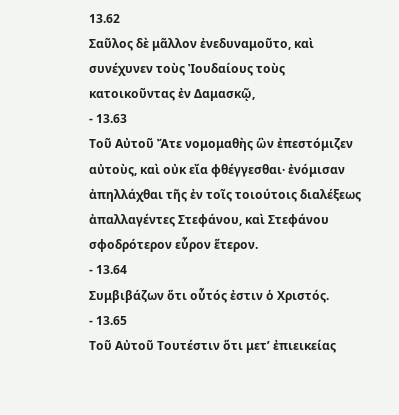13.62
Σαῦλος δὲ μᾶλλον ἐνεδυναμοῦτο, καὶ συνέχυνεν τοὺς Ἰουδαίους τοὺς κατοικοῦντας ἐν Δαμασκῷ,
- 13.63
Τοῦ Αὐτοῦ Ἄτε νομομαθὴς ὣν ἐπεστόμιζεν αὐτοὺς, καὶ οὐκ εἴα φθέγγεσθαι· ἐνόμισαν ἀπηλλάχθαι τῆς ἐν τοῖς τοιούτοις διαλέξεως ἀπαλλαγέντες Στεφάνου, καὶ Στεφάνου σφοδρότερον εὗρον ἕτερον.
- 13.64
Συμβιβάζων ὅτι οὗτός ἐστιν ὁ Χριστός.
- 13.65
Τοῦ Αὐτοῦ Τουτέστιν ὅτι μετ’ ἐπιεικείας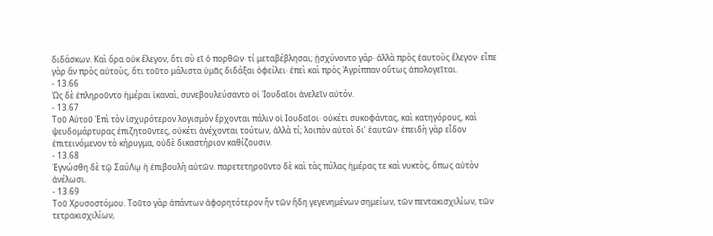διδάσκων. Καὶ ὅρα οὐκ ἔλεγον, ὅτι σὺ εῖ ὁ πορθῶν· τί μεταβέβλησαι; ᾐσχύνοντο γάρ· ἀλλὰ πρὸς ἑαυτοὺς ἔλεγον· εἶπε γὰρ ἂν πρὸς αὐτοὺς, ὅτι τοῦτο μάλιστα ὑμᾶς διδάξαι ὀφείλει· ἐπεὶ καὶ πρὸς Ἀγρίππαν οὕτως ἀπολογεῖται.
- 13.66
Ὡς δὲ ἐπληροῦντο ἡμέραι ἱκαναὶ, συνεβουλεύσαντο οἱ Ἰουδαῖοι ἀνελεῖν αὐτόν.
- 13.67
Τοῦ Αὐτοῦ Ἐπὶ τὸν ἰσχυρότερον λογισμὸν ἔρχονται πάλιν οἱ Ιουδαῖοι· οὐκέτι συκοφάντας, καὶ κατηγόρους, καὶ ψευδομάρτυρας ἐπιζητοῦντες, οὐκέτι ἀνέχονται τούτων, ἀλλὰ τί; λοιπὸν αὐτοὶ δι’ ἑαυτῶν· ἐπειδὴ γὰρ εἶδον ἐπιτεινόμενον τὸ κήρυγμα, οὐδὲ δικαστήριον καθίζουσιν.
- 13.68
Ἐγνώσθη δὲ τῷ ΣαύΛῳ ἡ ἐπιβουλὴ αὐτῶν. παρετετηροῦντο δὲ καὶ τὰς πύλας ἡμέρας τε καὶ νυκτὸς, ὅπως αὐτὸν ἀνέλωσι.
- 13.69
Τοῦ Χρυσοστóμου. Τοῦτο γὰρ ἁπάντων ἀφορητότερον ἦν τῶν ἤδη γεγενημένων σημείων, τῶν πεντακισχιλίων, τῶν τετρακισχιλίων,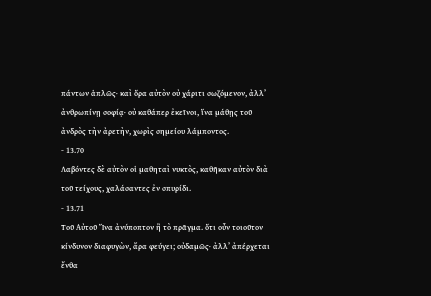πάντων ἁπλῶς· καὶ ὅρα αὐτὸν οὐ χάριτι σωζόμενον, ἀλλ’ ἀνθρωπίνῃ σοφίᾳ· οὐ καθάπερ ἐκεῖνοι, ἵνα μάθῃς τοῦ ἀνδρὸς τὴν ἀρετὴν, χωρὶς σημείου λάμποντος.
- 13.70
Λαβόντες δὲ αὐτὸν οἱ μαθηταὶ νυκτὸς, καθῆκαν αὐτὸν διὰ τοῦ τείχους, χαλάσαντες ἐν σπυρίδι.
- 13.71
Τοῦ Αὐτοῦ Ἵνα ἀνύποπτον ἢ τὸ πρᾶγμα. ὅτι οὖν τοιοῦτον κίνδυνον διαφυγὼν, ἄρα φεύγει; οὐδαμῶς· ἀλλ’ ἀπέρχεται ἔνθα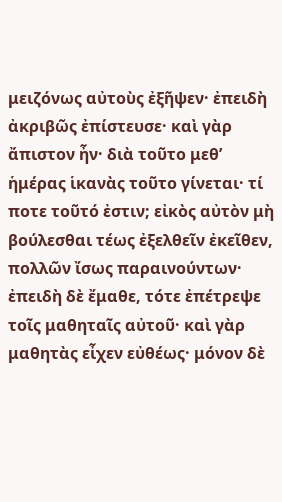μειζόνως αὐτοὺς ἐξῆψεν· ἐπειδὴ ἀκριβῶς ἐπίστευσε· καὶ γὰρ ἄπιστον ἦν· διὰ τοῦτο μεθ’ ἡμέρας ἱκανὰς τοῦτο γίνεται· τί ποτε τοῦτό ἐστιν; εἰκὸς αὐτὸν μὴ βούλεσθαι τέως ἐξελθεῖν ἐκεῖθεν, πολλῶν ἴσως παραινούντων· ἐπειδὴ δὲ ἔμαθε, τότε ἐπέτρεψε τοῖς μαθηταῖς αὐτοῦ· καὶ γὰρ μαθητὰς εἶχεν εὐθέως· μόνον δὲ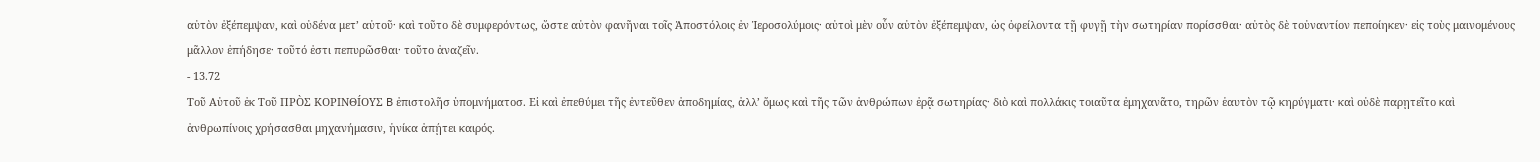αὐτὸν ἐξέπεμψαν, καὶ οὐδένα μετ’ αὐτοῦ· καὶ τοῦτο δὲ συμφερόντως, ὥστε αὐτὸν φανῆναι τοῖς Ἀποστόλοις ἐν Ἰεροσολύμοις· αὐτοὶ μὲν οὖν αὐτὸν ἐξέπεμψαν, ὡς ὀφείλοντα τῇ φυγῇ τὴν σωτηρίαν πορίσσθαι· αὐτὸς δὲ τοὐναντίον πεποίηκεν· εἰς τοὺς μαινομένους μᾶλλον ἐπήδησε· τοῦτό ἐστι πεπυρῶσθαι· τοῦτο ἀναζεῖν.
- 13.72
Τοῦ Αὐτοῦ ἐκ Τοῦ ΠΡÒΣ ΚΟΡΙΝΘÍΟΥΣ B ἐπιστολῆσ ὑπομνήματοσ. Εἰ καὶ ἐπεθύμει τῆς ἐντεῦθεν ἀποδημίας, ἀλλ’ ὅμως καὶ τῆς τῶν ἀνθρώπων ἐρᾷ σωτηρίας· διὸ καὶ πολλάκις τοιαῦτα ἐμηχανᾶτο, τηρῶν ἑαυτὸν τῷ κηρύγματι· καὶ οὐδὲ παρῃτεῖτο καὶ ἀνθρωπίνοις χρήσασθαι μηχανήμασιν, ἡνίκα ἀπῄτει καιρός.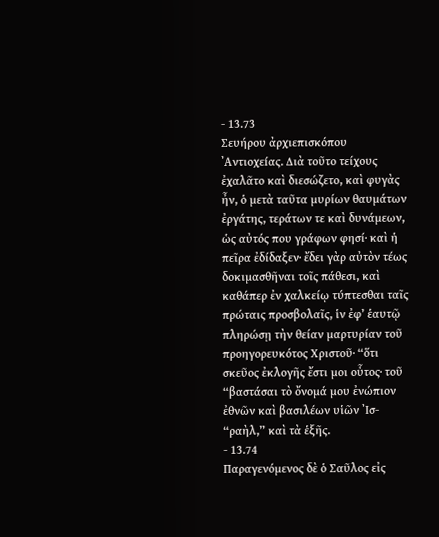- 13.73
Σευήρου ἀρχιεπισκόπου ᾿Αντιοχεíας. Διὰ τοῦτο τείχους ἐχαλᾶτο καὶ διεσώζετο, καὶ φυγὰς ἦν, ὁ μετὰ ταῦτα μυρίων θαυμάτων ἐργάτης, τεράτων τε καὶ δυνάμεων, ὡς αὐτός που γράφων φησί· καὶ ἡ πεῖρα ἐδίδαξεν· ἔδει γὰρ αὐτὸν τέως δοκιμασθῆναι τοῖς πάθεσι, καὶ καθάπερ ἐν χαλκείῳ τύπτεσθαι ταῖς πρώταις προσβολαῖς, ἱν ἐφ’ ἑαυτῷ πληρώσῃ τὴν θείαν μαρτυρίαν τοῦ προηγορευκότος Χριστοῦ· “ὅτι σκεῦος ἐκλογῆς ἔστι μοι οὗτος· τοῦ “βαστάσαι τὸ ὄνομά μου ἐνώπιον ἐθνῶν καὶ βασιλέων υἱῶν ᾿Ισ- “ραὴλ,” καὶ τὰ ἑξῆς.
- 13.74
Παραγενόμενος δὲ ὁ Σαῦλος εἰς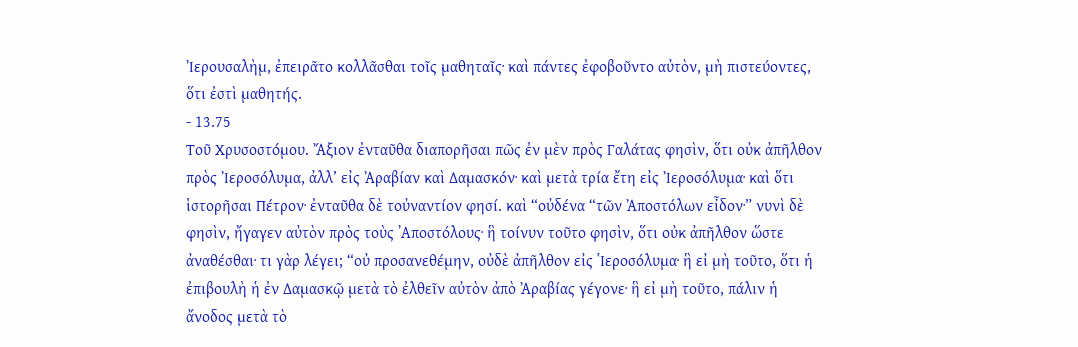Ἰερουσαλὴμ, ἐπειρᾶτο κολλᾶσθαι τοῖς μαθηταῖς· καὶ πάντες ἐφοβοῦντο αὐτὸν, μὴ πιστεύοντες, ὅτι ἐστὶ μαθητής.
- 13.75
Τοῦ Χρυσοστóμου. Ἄξιον ἐνταῦθα διαπορῆσαι πῶς ἐν μὲν πρὸς Γαλάτας φησὶν, ὅτι οὐκ ἀπῆλθον πρὸς Ἰεροσόλυμα, ἀλλ’ εἰς Ἀραβίαν καὶ Δαμασκόν· καὶ μετὰ τρία ἔτη εἰς Ἰεροσόλυμα· καὶ ὅτι ἱστορῆσαι Πέτρον· ἐνταῦθα δὲ τοὐναντίον φησί. καὶ “οὐδένα “τῶν Ἀποστόλων εἶδον·” νυνὶ δὲ φησὶν, ἤγαγεν αὐτὸν πρὸς τοὺς ᾿Αποστόλους· ἣ τοίνυν τοῦτο φησὶν, ὅτι οὐκ ἀπῆλθον ὥστε ἀναθέσθαι· τι γὰρ λέγει; “οὐ προσανεθέμην, οὐδὲ ἀπῆλθον εἰς ῾Ιεροσόλυμα· ἣ εἰ μὴ τοῦτο, ὅτι ἡ ἐπιβουλὴ ἡ ἐν Δαμασκῷ μετὰ τὸ ἐλθεῖν αὐτὸν ἀπὸ Ἀραβίας γέγονε· ἣ εἰ μὴ τοῦτο, πάλιν ἡ ἄνοδος μετὰ τὸ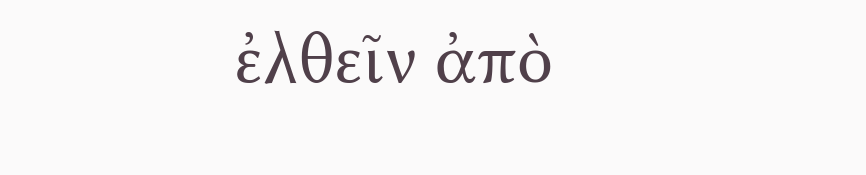ἐλθεῖν ἀπὸ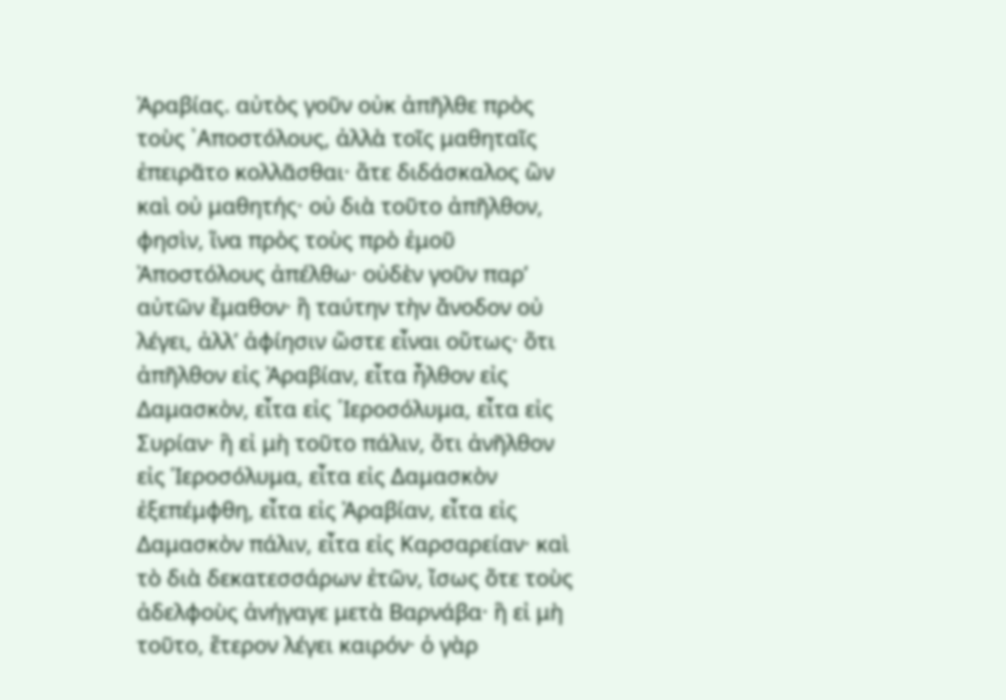Ἀραβίας. αὐτὸς γοῦν οὐκ ἀπῆλθε πρὸς τοὺς ᾿Αποστόλους, ἀλλὰ τοῖς μαθηταῖς ἐπειρᾶτο κολλᾶσθαι· ἅτε διδάσκαλος ὣν καὶ οὐ μαθητής· οὐ διὰ τοῦτο ἀπῆλθον, φησὶν, ἵνα πρὸς τοὺς πρὸ ἐμοῦ Ἀποστόλους ἀπέλθω· οὐδὲν γοῦν παρ’ αὐτῶν ἔμαθον· ἣ ταύτην τὴν ἄνοδον οὐ λέγει, ἀλλ’ ἀφίησιν ὥστε εἶναι οὕτως· ὅτι ἀπῆλθον εἰς Ἀραβίαν, εἶτα ἦλθον εἰς Δαμασκὸν, εἶτα εἰς ῾Ιεροσόλυμα, εἶτα εἰς Συρίαν· ἣ εἰ μὴ τοῦτο πάλιν, ὅτι ἀνῆλθον εἰς Ἱεροσόλυμα, εἶτα εἰς Δαμασκὸν ἐξεπέμφθη, εἶτα εἰς Ἀραβίαν, εἶτα εἰς Δαμασκὸν πάλιν, εἶτα εἰς Καρσαρείαν· καὶ τὸ διὰ δεκατεσσάρων ἐτῶν, ἴσως ὅτε τοὺς ἀδελφοὺς ἀνήγαγε μετὰ Βαρνάβα· ἣ εἰ μὴ τοῦτο, ἕτερον λέγει καιρόν· ὁ γὰρ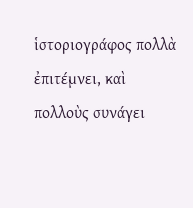ἱστοριογράφος πολλὰ ἐπιτέμνει, καὶ πολλοὺς συνάγει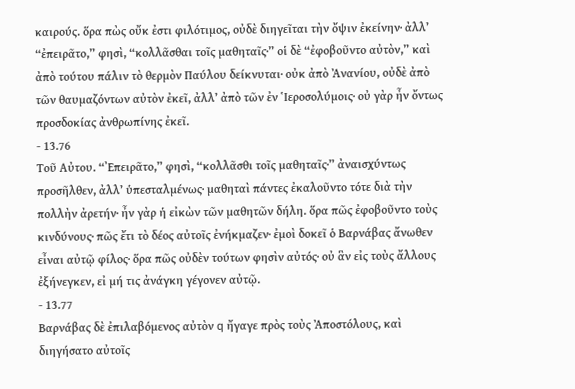καιρούς. ὅρα πὼς οὔκ ἐστι φιλότιμος, οὐδὲ διηγεῖται τὴν ὄψιν ἐκείνην· ἀλλ’ “ἐπειρᾶτο,” φησὶ, “κολλᾶσθαι τοῖς μαθηταῖς·” οἱ δὲ “ἐφοβοῦντο αὐτὸν,” καὶ ἀπὸ τούτου πάλιν τὸ θερμὸν Παύλου δείκνυται· οὐκ ἀπὸ Ἀνανίου, οὐδὲ ἀπὸ τῶν θαυμαζόντων αὐτὸν ἐκεῖ, ἀλλ’ ἀπὸ τῶν ἐν ῾Ιεροσολύμοις· οὐ γὰρ ἦν ὄντως προσδοκίας ἀνθρωπίνης ἐκεῖ.
- 13.76
Τοῦ Αὐτου. “᾿Επειρᾶτο,” φησὶ, “κολλᾶσθι τοῖς μαθηταῖς·” ἀναισχύντως προσῆλθεν, ἀλλ’ ὑπεσταλμένως· μαθηταὶ πάντες ἐκαλοῦντο τότε διὰ τὴν πολλὴν ἀρετήν· ἦν γὰρ ἡ εἰκὼν τῶν μαθητῶν δήλη. ὅρα πῶς ἐφοβοῦντο τοὺς κινδύνους· πῶς ἔτι τὸ δέος αὐτοῖς ἐνήκμαζεν· ἐμοὶ δοκεῖ ὁ Βαρνάβας ἄνωθεν εἶναι αὐτῷ φίλος· ὅρα πῶς οὐδὲν τούτων φησὶν αὐτός· οὐ ἃν εἰς τοὺς ἄλλους ἐξήνεγκεν, εἰ μή τις ἀνάγκη γέγονεν αὐτῷ.
- 13.77
Βαρνάβας δὲ ἐπιλαβόμενος αὐτὸν q ἤγαγε πρὸς τοὺς Ἀποστόλους, καὶ διηγήσατο αὐτοῖς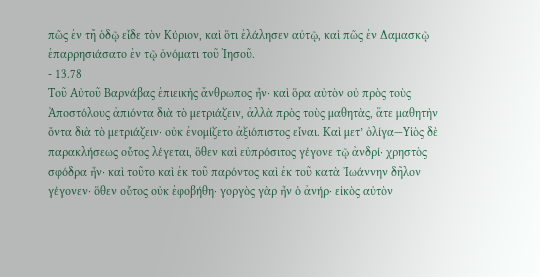πῶς ἐν τῆ ὁδῷ εἶδε τὸν Κύριον, καὶ ὅτι ἐλάλησεν αὐτῷ, καὶ πῶς ἐν Δαμασκῷ ἐπαρρησιάσατο ἐν τῷ ὀνόματι τοῦ Ἰησοῦ.
- 13.78
Τοῦ Αὐτοῦ Βαρνάβας ἐπιεικὴς ἄνθρωπος ἦν· καὶ ὅρα αὐτὸν οὐ πρὸς τοὺς Ἀποστόλους ἀπιόντα διὰ τὸ μετριάζειν, ἀλλὰ πρὸς τοὺς μαθητὰς, ἅτε μαθητὴν ὄντα διὰ τὸ μετριάζειν· οὐκ ἐνομίζετο ἀξιόπιστος εἶναι. Καὶ μετ’ ὀλίγα—Υἱὸς δὲ παρακλήσεως οὗτος λέγεται, ὅθεν καὶ εὐπρόσιτος γέγονε τῷ ἀνδρί· χρηστὸς σφόδρα ἦν· καὶ τοῦτο καὶ ἐκ τοῦ παρόντος καὶ ἐκ τοῦ κατὰ ᾿Ιωάννην δῆλον γέγονεν· ὅθεν οὗτος οὐκ ἐφοβήθη· γοργὸς γὰρ ἦν ὁ ἀνήρ· εἰκὸς αὐτὸν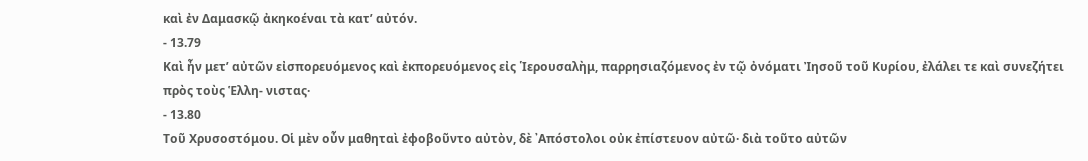καὶ ἐν Δαμασκῷ ἀκηκοέναι τὰ κατ’ αὐτόν.
- 13.79
Καὶ ἦν μετ’ αὐτῶν εἰσπορευόμενος καὶ ἐκπορευόμενος εἰς ῾Ιερουσαλὴμ, παρρησιαζόμενος ἐν τῷ ὀνόματι Ἰησοῦ τοῦ Κυρίου, ἐλάλει τε καὶ συνεζήτει πρὸς τοὺς Ἑλλη- νιστας·
- 13.80
Τοῦ Χρυσοστóμου. Οἱ μὲν οὖν μαθηταὶ ἐφοβοῦντο αὐτὸν, δὲ ᾿Απόστολοι οὐκ ἐπίστευον αὐτῶ· διὰ τοῦτο αὐτῶν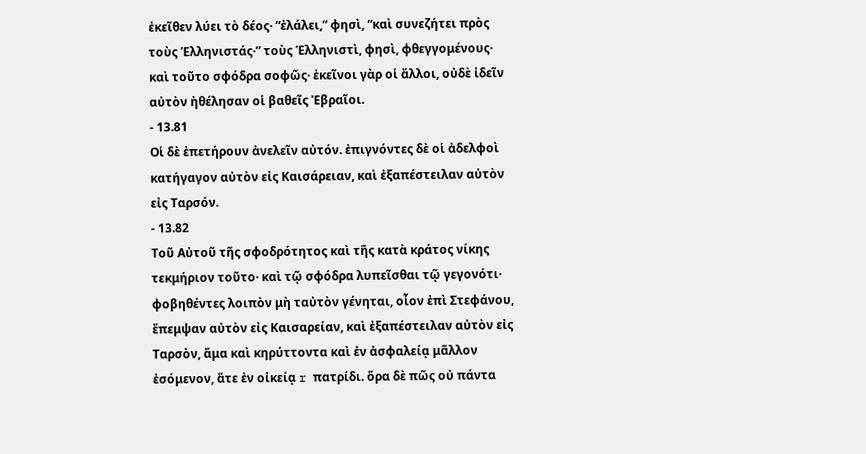ἐκεῖθεν λύει τὸ δέος· “ἐλάλει,” φησὶ, “καὶ συνεζήτει πρὸς τοὺς Ἑλληνιστάς·” τοὺς Ἑλληνιστὶ, φησὶ, φθεγγομένους· καὶ τοῦτο σφόδρα σοφῶς· ἐκεῖνοι γὰρ οἱ ἄλλοι, οὐδὲ ἰδεῖν αὐτὸν ἠθέλησαν οἱ βαθεῖς Ἑβραῖοι.
- 13.81
Οἱ δὲ ἐπετήρουν ἀνελεῖν αὐτόν. ἐπιγνόντες δὲ οἱ ἀδελφοὶ κατήγαγον αὐτὸν εἰς Καισάρειαν, καὶ ἐξαπέστειλαν αὐτὸν εἰς Ταρσόν.
- 13.82
Τοῦ Αὐτοῦ τῆς σφοδρότητος καὶ τῆς κατὰ κράτος νίκης τεκμήριον τοῦτο· καὶ τῷ σφόδρα λυπεῖσθαι τῷ γεγονότι· φοβηθέντες λοιπὸν μὴ ταὐτὸν γένηται, οἷον ἐπὶ Στεφάνου, ἔπεμψαν αὐτὸν εἰς Καισαρείαν, καὶ ἐξαπέστειλαν αὐτὸν εἰς Ταρσὸν, ἅμα καὶ κηρύττοντα καὶ ἐν ἀσφαλείᾳ μᾶλλον ἐσόμενον, ἅτε ἐν οἰκείᾳ r πατρίδι. ὅρα δὲ πῶς οὐ πάντα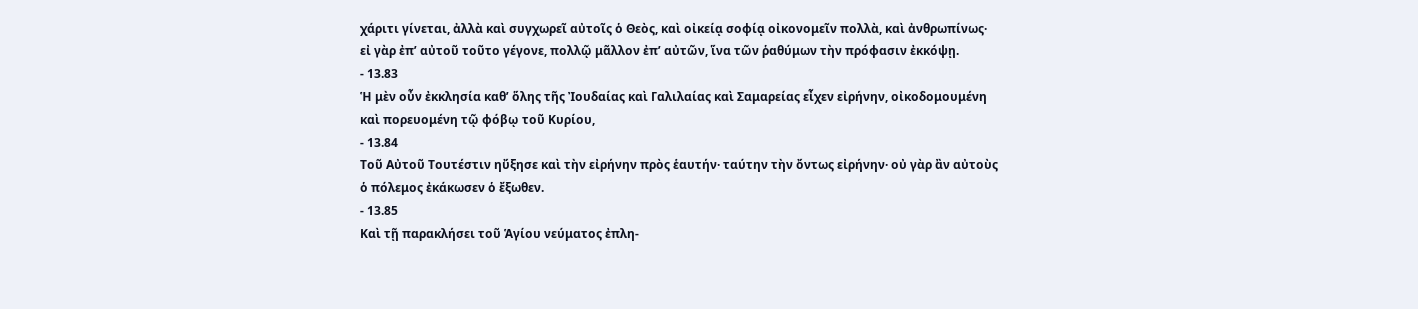χάριτι γίνεται, ἀλλὰ καὶ συγχωρεῖ αὐτοῖς ὁ Θεὸς, καὶ οἰκείᾳ σοφίᾳ οἰκονομεῖν πολλὰ, καὶ ἀνθρωπίνως· εἰ γὰρ ἐπ’ αὐτοῦ τοῦτο γέγονε, πολλῷ μᾶλλον ἐπ’ αὐτῶν, ἵνα τῶν ῥαθύμων τὴν πρόφασιν ἐκκόψῃ.
- 13.83
Ἡ μὲν οὖν ἐκκλησία καθ’ ὅλης τῆς Ἰουδαίας καὶ Γαλιλαίας καὶ Σαμαρείας εἶχεν εἰρήνην, οἰκοδομουμένη καὶ πορευομένη τῷ φόβῳ τοῦ Κυρίου,
- 13.84
Τοῦ Αὐτοῦ Τουτέστιν ηὔξησε καὶ τὴν εἰρήνην πρὸς ἑαυτήν· ταύτην τὴν ὄντως εἰρήνην· οὐ γὰρ ἂν αὐτοὺς ὁ πόλεμος ἐκάκωσεν ὁ ἔξωθεν.
- 13.85
Καὶ τῇ παρακλήσει τοῦ Ἁγίου νεύματος ἐπλη-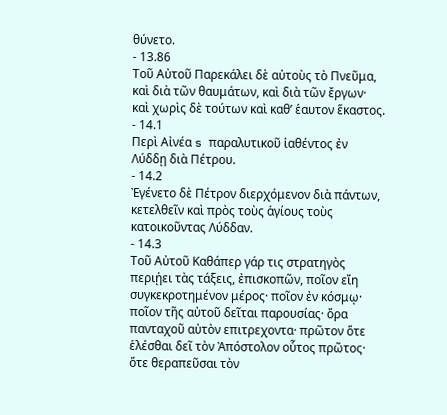θύνετο.
- 13.86
Τοῦ Αὐτοῦ Παρεκάλει δὲ αὐτοὺς τὸ Πνεῦμα, καὶ διὰ τῶν θαυμάτων, καὶ διὰ τῶν ἔργων· καὶ χωρὶς δὲ τούτων καὶ καθ’ ἑαυτον ἕκαστος.
- 14.1
Περὶ Αἰνέα s παραλυτικοῦ ἰαθέντος ἐν Λύδδῃ διὰ Πέτρου.
- 14.2
Ἐγένετο δὲ Πέτρον διερχόμενον διὰ πάντων, κετελθεῖν καὶ πρὸς τοὺς ἁγίους τοὺς κατοικοῦντας Λύδδαν.
- 14.3
Τοῦ Αὐτοῦ Καθάπερ γάρ τις στρατηγὸς περιῄει τὰς τάξεις, ἐπισκοπῶν, ποῖον εἴη συγκεκροτημένον μέρος· ποῖον ἐν κόσμῳ· ποῖον τῆς αὐτοῦ δεῖται παρουσίας· ὄρα πανταχοῦ αὐτὸν επιτρεχοντα· πρῶτον ὅτε ἑλέσθαι δεῖ τὸν Ἀπόστολον οὗτος πρῶτος· ὅτε θεραπεῦσαι τὸν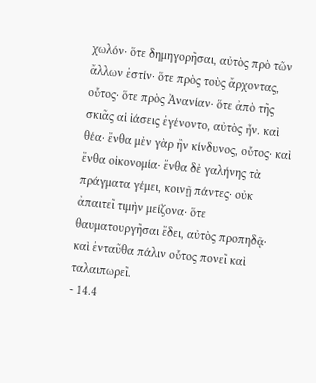χωλόν· ὅτε δημηγορῆσαι, αὐτὸς πρὸ τῶν ἄλλων ἐστίν· ὅτε πρὸς τοὺς ἄρχοντας, οὗτος· ὅτε πρὸς Ἀνανίαν· ὅτε ἀπὸ τῆς σκιᾶς αἱ ἰάσεις ἐγένοντο, αὐτὸς ἦν. καὶ θέα· ἔνθα μὲν γὰρ ἢν κίνδυνος, οὗτος· καὶ ἔνθα οἰκονομία· ἔνθα δὲ γαλήνης τὰ πράγματα γέμει, κοινῇ πάντες· οὐκ ἀπαιτεῖ τιμὴν μείζονα· ὅτε θαυματουργῆσαι ἔδει, αὐτὸς προπηδᾷ· καὶ ἐνταῦθα πάλιν οὗτος πονεῖ καὶ ταλαιπωρεῖ.
- 14.4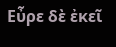Εὖρε δὲ ἐκεῖ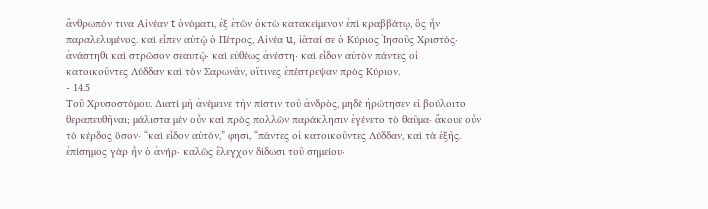ἄνθρωπόν τινα Αἰνέαν t ὀνόματι, ἐξ ἐτῶν ὀκτὼ κατακείμενον ἐπὶ κραββάτῳ, ὃς ἦν παραλελυμένος. καὶ εἶπεν αὐτῷ ὁ Πέτρος, Αἰνέα u, ἰᾶταί σε ὁ Κύριος Ἰησοῦς Χριστός· ἀνάστηθι καὶ στρῶσον σεαυτῷ· καὶ εὐθέως ἀνέστη· καὶ εἶδον αὐτὸν πάντες οἱ κατοικοῦντες Λύδδαν καὶ τὸν Σαρωνᾶν, οἵτινες ἐπέστρεψαν πρὸς Κύριον.
- 14.5
Τοῦ Χρυσοστόμου. Διατί μὴ ἀνέμεινε τὴν πίστιν τοῦ ἀνδρὸς, μηδὲ ἠρώτησεν εἰ βούλοιτο θεραπευθῆναι; μάλιστα μὲν οὖν καὶ πρὸς πολλῶν παράκλησιν ἐγένετο τὸ θαῦμα· ἄκουε οὖν τὸ κέρδος ὅσον· “καὶ εἶδον αὐτόν,” φησι, “πάντες οἱ κατοικοῦντες Λύδδαν, καὶ τὰ ἑξῆς. ἐπίσημος γὰρ ἦν ὁ ἀνήρ· καλῶς ἔλεγχον δίδωσι τοῦ σημείου·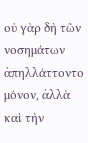οὐ γὰρ δὴ τῶν νοσημάτων ἀπηλλάττοντο μόνον, ἀλλὰ καὶ τὴν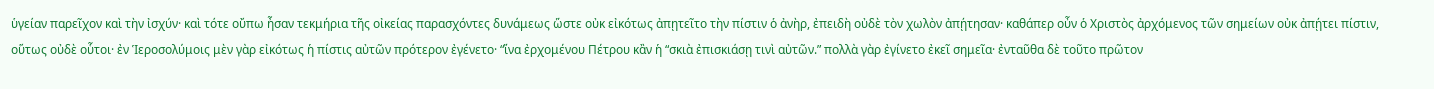ὑγείαν παρεῖχον καὶ τὴν ἰσχύν· καὶ τότε οὔπω ἦσαν τεκμήρια τῆς οἰκείας παρασχόντες δυνάμεως ὥστε οὐκ εἰκότως ἀπῃτεῖτο τὴν πίστιν ὁ ἀνὴρ, ἐπειδὴ οὐδὲ τὸν χωλὸν ἀπῄτησαν· καθάπερ οὖν ὁ Χριστὸς ἀρχόμενος τῶν σημείων οὐκ ἀπῄτει πίστιν, οὕτως οὐδὲ οὗτοι· ἐν Ἱεροσολύμοις μὲν γὰρ εἰκότως ἡ πίστις αὐτῶν πρότερον ἐγένετο· “ἵνα ἐρχομένου Πέτρου κἂν ἡ “σκιὰ ἐπισκιάσῃ τινὶ αὐτῶν.” πολλὰ γὰρ ἐγίνετο ἐκεῖ σημεῖα· ἐνταῦθα δὲ τοῦτο πρῶτον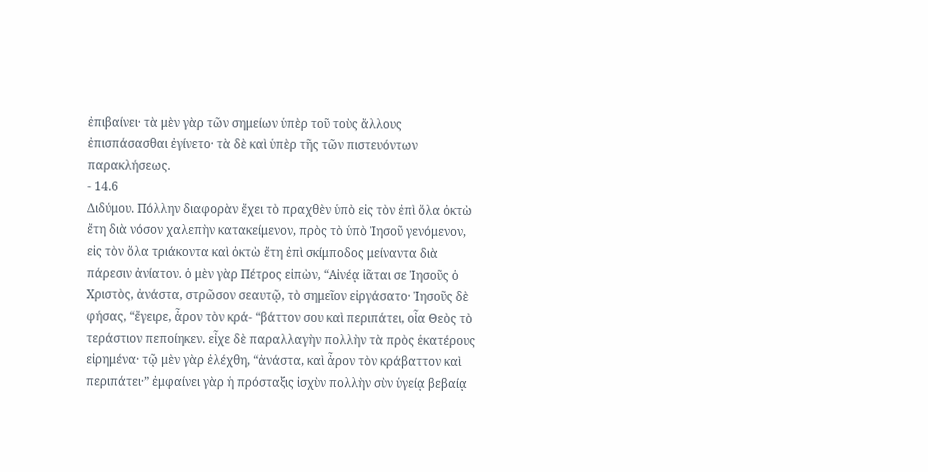ἐπιβαίνει· τὰ μὲν γὰρ τῶν σημείων ὑπὲρ τοῦ τοὺς ἄλλους ἐπισπάσασθαι ἐγίνετο· τὰ δὲ καὶ ὑπὲρ τῆς τῶν πιστευόντων παρακλήσεως.
- 14.6
Διδύμου. Πόλλην διαφορὰν ἔχει τὸ πραχθὲν ὑπὸ εἰς τὸν ἐπὶ ὅλα ὀκτὼ ἔτη διὰ νόσον χαλεπὴν κατακείμενον, πρὸς τὸ ὑπὸ Ἰησοῦ γενόμενον, εἰς τὸν ὅλα τριάκοντα καὶ ὀκτὼ ἔτη ἐπὶ σκίμποδος μείναντα διὰ πάρεσιν ἀνίατον. ὁ μὲν γὰρ Πέτρος εἰπὼν, “Αἰνέᾳ ἰᾶται σε Ἰησοῦς ὁ Χριστὸς, ἀνάστα, στρῶσον σεαυτῷ, τὸ σημεῖον εἰργάσατο· Ἰησοῦς δὲ φήσας, “ἔγειρε, ἆρον τὸν κρά- “βάττον σου καὶ περιπάτει, οἷα Θεὸς τὸ τεράστιον πεποίηκεν. εἶχε δὲ παραλλαγὴν πολλὴν τὰ πρὸς ἑκατέρους εἰρημένα· τῷ μὲν γὰρ ἐλέχθη, “ἀνάστα, καὶ ἆρον τὸν κράβαττον καὶ περιπάτει·” ἐμφαίνει γὰρ ἡ πρόσταξις ἰσχὺν πολλὴν σὺν ὑγείᾳ βεβαίᾳ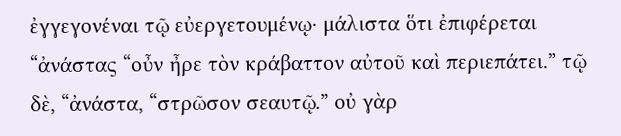ἐγγεγονέναι τῷ εὐεργετουμένῳ· μάλιστα ὅτι ἐπιφέρεται “ἀνάστας “οὖν ἦρε τὸν κράβαττον αὐτοῦ καὶ περιεπάτει.” τῷ δὲ, “ἀνάστα, “στρῶσον σεαυτῷ.” οὐ γὰρ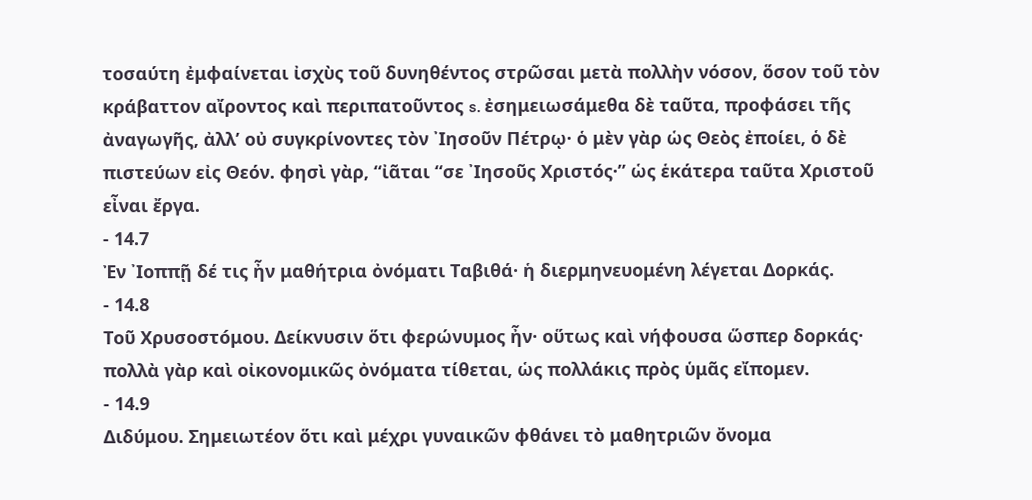τοσαύτη ἐμφαίνεται ἰσχὺς τοῦ δυνηθέντος στρῶσαι μετὰ πολλὴν νόσον, ὅσον τοῦ τὸν κράβαττον αἴροντος καὶ περιπατοῦντος s. ἐσημειωσάμεθα δὲ ταῦτα, προφάσει τῆς ἀναγωγῆς, ἀλλ’ οὐ συγκρίνοντες τὸν ᾿Ιησοῦν Πέτρῳ· ὁ μὲν γὰρ ὡς Θεὸς ἐποίει, ὁ δὲ πιστεύων εἰς Θεόν. φησὶ γὰρ, “ἰᾶται “σε ᾿Ιησοῦς Χριστός·” ὡς ἑκάτερα ταῦτα Χριστοῦ εἶναι ἔργα.
- 14.7
Ἐν ᾿Ιοππῇ δέ τις ἦν μαθήτρια ὀνόματι Ταβιθά· ἡ διερμηνευομένη λέγεται Δορκάς.
- 14.8
Τοῦ Χρυσοστóμου. Δείκνυσιν ὅτι φερώνυμος ἦν· οὕτως καὶ νήφουσα ὥσπερ δορκάς· πολλὰ γὰρ καὶ οἰκονομικῶς ὀνόματα τίθεται, ὡς πολλάκις πρὸς ὑμᾶς εἴπομεν.
- 14.9
Διδύμου. Σημειωτέον ὅτι καὶ μέχρι γυναικῶν φθάνει τὸ μαθητριῶν ὄνομα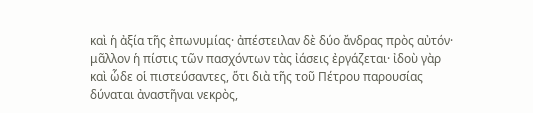καὶ ἡ ἀξία τῆς ἐπωνυμίας· ἀπέστειλαν δὲ δύο ἄνδρας πρὸς αὐτόν· μᾶλλον ἡ πίστις τῶν πασχόντων τὰς ἰάσεις ἐργάζεται· ἰδοὺ γὰρ καὶ ὧδε οἱ πιστεύσαντες, ὅτι διὰ τῆς τοῦ Πέτρου παρουσίας δύναται ἀναστῆναι νεκρὸς,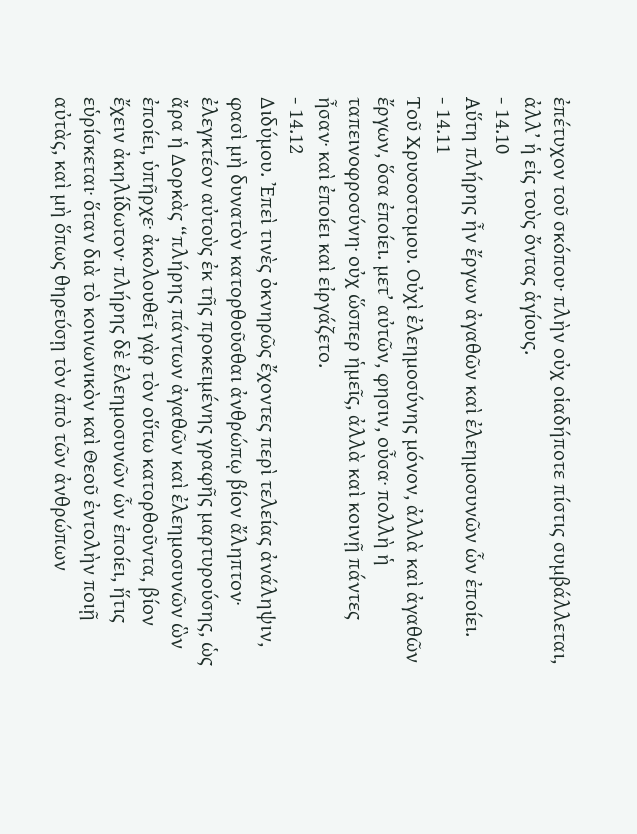ἐπέτυχον τοῦ σκόπου· πλὴν οὐχ οἱαδήποτε πίστις συμβάλλεται, ἀλλ’ ἡ εἰς τοὺς ὄντας ἁγίους.
- 14.10
Αὕτη πλήρης ἦν ἔργων ἀγαθῶν καὶ ἐλεημοσυνῶν ὧν ἐποίει.
- 14.11
Τοῦ Χρυσοστομου. Οὐχὶ ἐλεημοσύνης μόνον, ἀλλὰ καὶ ἀγαθῶν ἔργων, ὅσα ἐποίει. μετ’ αὐτῶν, φησιν, οὖσα· πολλὴ ἡ ταπεινοφροσύνη· οὐχ ὥσπερ ἡμεῖς, ἀλλὰ καὶ κοινῇ πάντες ἦσαν· καὶ ἐποίει καὶ εἰργάζετο.
- 14.12
Διδύμου. Ἐπεὶ τινὲς ὀκνηρῶς ἔχοντες περὶ τελείας ἀνάληψιν, φασὶ μὴ δυνατὸν κατορθοῦσθαι ἀνθρώπῳ βίον ἄληπτον· ἐλεγκτέον αὐτοὺς ἐκ τῆς προκειμένης γραφῆς μαρτυρούσης, ὡς ἄρα ἡ Δορκὰς “πλήρης πάντων ἀγαθῶν καὶ ἐλεημοσυνῶν ὣν ἐποίει, ὑπῆρχε· ἀκολουθεῖ γὰρ τὸν οὕτω κατορθοῦντα, βίον ἔχειν ἀκηλίδωτον· πλήρης δὲ ἐλεημοσυνῶν ὧν ἐποίει, ἥτις εὑρίσκεται· ὅταν διὰ τὸ κοινωνικὸν καὶ Θεοῦ ἐντολὴν ποιῇ αὐτὰς, καὶ μὴ ὅπως θηρεύσῃ τὸν ἀπὸ τῶν ἀνθρώπων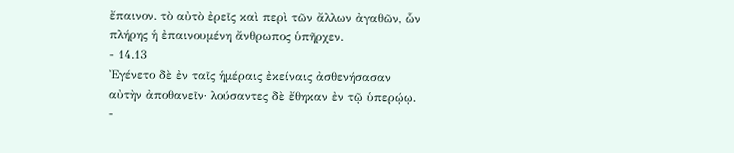ἔπαινον. τὸ αὐτὸ ἐρεῖς καὶ περὶ τῶν ἄλλων ἀγαθῶν, ὧν πλήρης ἡ ἐπαινουμένη ἄνθρωπος ὑπῆρχεν.
- 14.13
Ἐγένετο δὲ ἐν ταῖς ἡμέραις ἐκείναις ἀσθενήσασαν αὐτὴν ἀποθανεῖν· λούσαντες δὲ ἔθηκαν ἐν τῷ ὑπερῴῳ.
-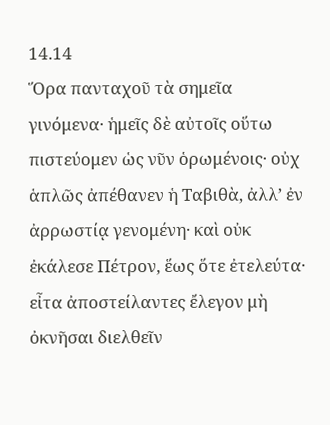14.14
Ὅρα πανταχοῦ τὰ σημεῖα γινόμενα· ἡμεῖς δὲ αὐτοῖς οὕτω πιστεύομεν ὡς νῦν ὁρωμένοις· οὐχ ἁπλῶς ἀπέθανεν ἡ Ταβιθὰ, ἀλλ’ ἐν ἀρρωστίᾳ γενομένη· καὶ οὐκ ἐκάλεσε Πέτρον, ἕως ὅτε ἐτελεύτα· εἶτα ἀποστείλαντες ἔλεγον μὴ ὀκνῆσαι διελθεῖν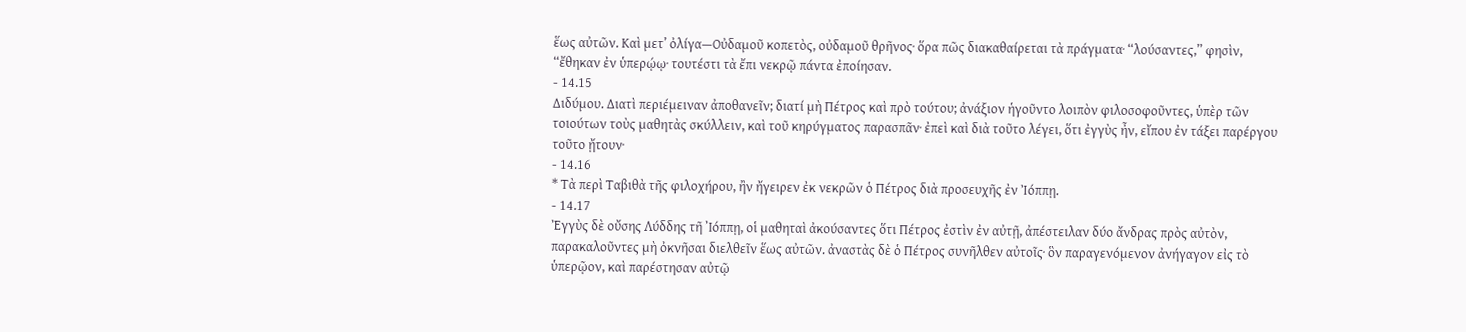ἕως αὐτῶν. Καὶ μετ’ ὀλίγα—Οὐδαμοῦ κοπετὸς, οὐδαμοῦ θρῆνος· ὅρα πῶς διακαθαίρεται τὰ πράγματα· “λούσαντες,” φησὶν, “ἔθηκαν ἐν ὑπερῴῳ· τουτέστι τὰ ἔπι νεκρῷ πάντα ἐποίησαν.
- 14.15
Διδύμου. Διατὶ περιέμειναν ἀποθανεῖν; διατί μὴ Πέτρος καὶ πρὸ τούτου; ἀνάξιον ἡγοῦντο λοιπὸν φιλοσοφοῦντες, ὑπὲρ τῶν τοιούτων τοὺς μαθητὰς σκύλλειν, καὶ τοῦ κηρύγματος παρασπᾶν· ἐπεὶ καὶ διὰ τοῦτο λέγει, ὅτι ἐγγὺς ἦν, εἴπου ἐν τάξει παρέργου τοῦτο ᾔτουν·
- 14.16
* Τὰ περὶ Ταβιθὰ τῆς φιλοχήρου, ἢν ἤγειρεν ἐκ νεκρῶν ὁ Πέτρος διὰ προσευχῆς ἐν Ἰόππῃ.
- 14.17
Ἐγγὺς δὲ οὔσης Λύδδης τῆ ᾿Ιόππῃ, οἱ μαθηταὶ ἀκούσαντες ὅτι Πέτρος ἐστὶν ἐν αὐτῇ, ἀπέστειλαν δύο ἄνδρας πρὸς αὐτὸν, παρακαλοῦντες μὴ ὀκνῆσαι διελθεῖν ἕως αὐτῶν. ἀναστὰς δὲ ὁ Πέτρος συνῆλθεν αὐτοῖς· ὃν παραγενόμενον ἀνήγαγον εἰς τὸ ὑπερῷον, καὶ παρέστησαν αὐτῷ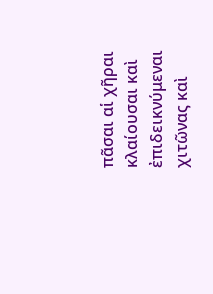πᾶσαι αἱ χῆραι κλαίουσαι καὶ ἐπιδεικνύμεναι χιτῶνας καὶ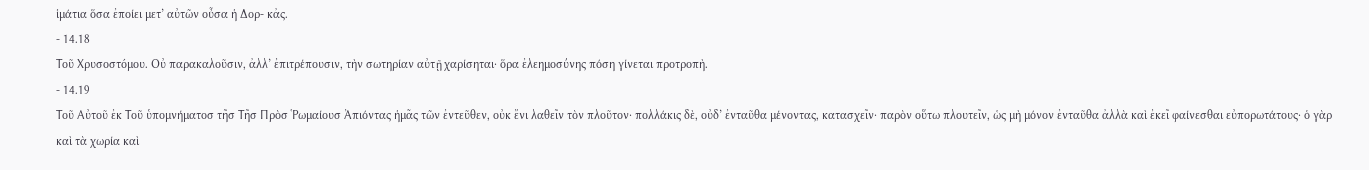ἱμάτια ὅσα ἐποίει μετ’ αὐτῶν οὖσα ἡ Δορ- κἀς.
- 14.18
Τοῦ Χρυσοστóμου. Οὐ παρακαλοῦσιν, ἀλλ’ ἐπιτρέπουσιν, τὴν σωτηρίαν αὐτῇ χαρίσηται· ὅρα ἐλεημοσύνης πόση γίνεται προτροπὴ.
- 14.19
Τοῦ Αὐτοῦ ἐκ Τοῦ ὑπομνήματοσ τῆσ Τῆσ Πρὸσ Ῥωμαίουσ Ἀπιόντας ἡμᾶς τῶν ἐντεῦθεν, οὐκ ἔνι λαθεῖν τὸν πλοῦτον· πολλάκις δὲ, οὐδ’ ἐνταῦθα μένοντας, κατασχεῖν· παρὸν οὕτω πλουτεῖν, ὡς μὴ μόνον ἐνταῦθα ἀλλὰ καὶ ἐκεῖ φαίνεσθαι εὐπορωτάτους· ὁ γὰρ καὶ τὰ χωρία καὶ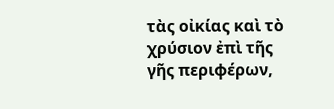τὰς οἰκίας καὶ τὸ χρύσιον ἐπὶ τῆς γῆς περιφέρων,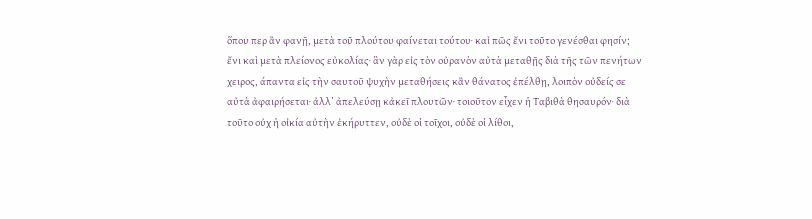ὅπου περ ἂν φανῇ, μετὰ τοῦ πλούτου φαίνεται τούτου· καὶ πῶς ἔνι τοῦτο γενέσθαι φησίν; ἔνι καὶ μετὰ πλείονος εὐκολίας· ἃν γὰρ εἰς τὸν οὐρανὸν αὐτὰ μεταθῇς διὰ τῆς τῶν πενήτων χειρος, άπαντα εἰς τὴν σαυτοῦ ψυχὴν μεταθήσεις κἂν θάνατος ἐπέλθῃ, λοιπὸν οὐδείς σε αὐτὰ ἀφαιρήσεται· ἀλλ’ ἀπελεύσῃ κἀκεῖ πλουτῶν· τοιοῦτον εἶχεν ἡ Ταβιθὰ θησαυρόν· διὰ τοῦτο οὐχ ἡ οἰκία αὐτὴν ἐκήρυττεν, οὐδὲ οἱ τοῖχοι, οὐδὲ οἱ λίθοι,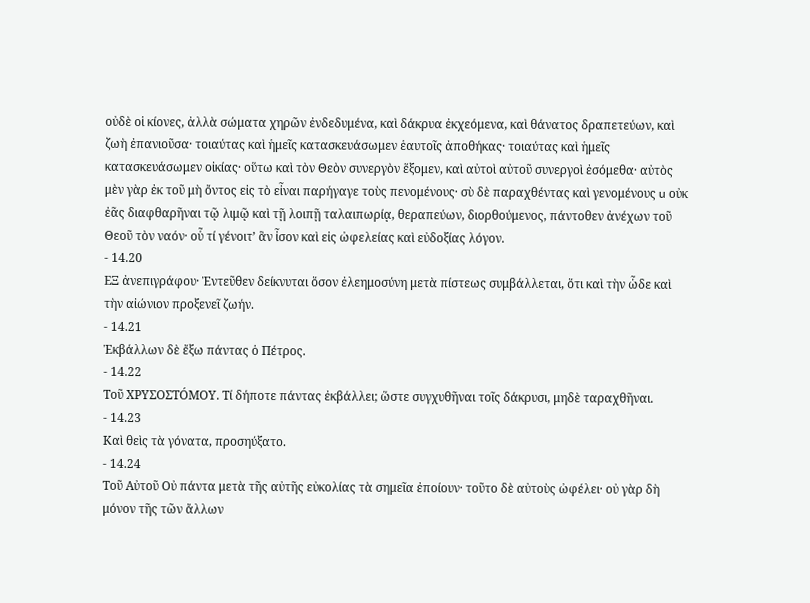οὐδὲ οἱ κίονες, ἀλλὰ σώματα χηρῶν ἐνδεδυμένα, καὶ δάκρυα ἐκχεόμενα, καὶ θάνατος δραπετεύων, καὶ ζωὴ ἐπανιοῦσα· τοιαύτας καὶ ἡμεῖς κατασκευάσωμεν ἑαυτοῖς ἀποθήκας· τοιαύτας καὶ ἡμεῖς κατασκευάσωμεν οἰκίας· οὕτω καὶ τὸν Θεὸν συνεργὸν ἕξομεν, καὶ αὐτοὶ αὐτοῦ συνεργοὶ ἐσόμεθα· αὐτὸς μὲν γὰρ ἐκ τοῦ μὴ ὄντος εἰς τὸ εἶναι παρήγαγε τοὺς πενομένους· σὺ δὲ παραχθέντας καὶ γενομένους u οὐκ ἐᾶς διαφθαρῆναι τῷ λιμῷ καὶ τῇ λοιπῇ ταλαιπωρίᾳ, θεραπεύων, διορθούμενος, πάντοθεν ἀνέχων τοῦ Θεοῦ τὸν ναόν· οὗ τί γένοιτ’ ἃν ἶσον καὶ εἰς ὠφελείας καὶ εὐδοξίας λόγον.
- 14.20
ΕΞ ἀνεπιγράφου· Ἐντεῦθεν δείκνυται ὅσον ἐλεημοσύνη μετὰ πίστεως συμβάλλεται, ὅτι καὶ τὴν ὧδε καὶ τὴν αἰώνιον προξενεῖ ζωήν.
- 14.21
Ἐκβάλλων δὲ ἔξω πάντας ὁ Πέτρος.
- 14.22
Τοῦ ΧΡΥΣΟΣΤÓΜΟΥ. Τί δήποτε πάντας ἐκβάλλει; ὥστε συγχυθῆναι τοῖς δάκρυσι, μηδὲ ταραχθῆναι.
- 14.23
Καὶ θεὶς τὰ γόνατα, προσηύξατο.
- 14.24
Τοῦ Αὐτοῦ Οὐ πάντα μετὰ τῆς αὐτῆς εὐκολίας τὰ σημεῖα ἐποίουν· τοῦτο δὲ αὐτοὺς ὠφέλει· οὐ γὰρ δὴ μόνον τῆς τῶν ἄλλων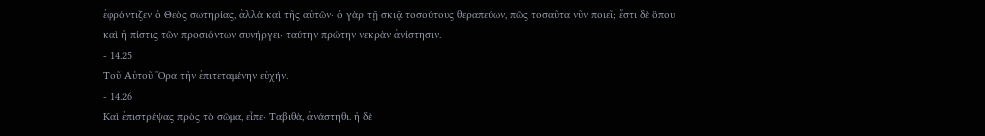ἐφρόντιζεν ὁ Θεὸς σωτηρίας, ἀλλὰ καὶ τῆς αὐτῶν· ὁ γὰρ τῇ σκιᾷ τοσούτους θεραπεύων, πῶς τοσαῦτα νῦν ποιεῖ; ἔστι δὲ ὅπου καὶ ἡ πίστις τῶν προσιόντων συνήργει· ταύτην πρώτην νεκρὰν ἀνίστησιν.
- 14.25
Τοῦ Αὐτοῦ Ὅρα τὴν ἐπιτεταμένην εὐχήν.
- 14.26
Καὶ ἐπιστρέψας πρὸς τὸ σῶμα, εἶπε· Ταβιθὰ, ἀνάστηθι. ἡ δὲ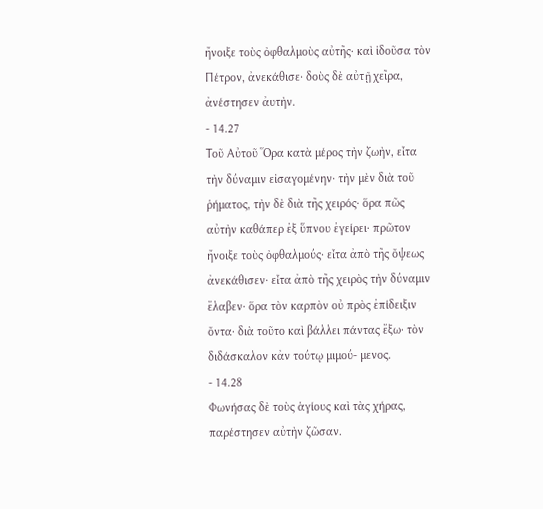ἤνοιξε τοὺς ὀφθαλμοὺς αὐτῆς· καὶ ἰδοῦσα τὸν Πέτρον, ἀνεκάθισε· δοὺς δὲ αὐτῇ χεῖρα, ἀνέστησεν ἀυτὴν.
- 14.27
Τοῦ Αὐτοῦ Ὅρα κατὰ μέρος τὴν ζωὴν, εἶτα τὴν δύναμιν εἰσαγομένην· τὴν μὲν διὰ τοῦ ῥήματος, τὴν δὲ διὰ τῆς χειρός· ὅρα πῶς αὐτὴν καθάπερ ἐξ ὕπνου ἐγείρει· πρῶτον ἤνοιξε τοὺς ὀφθαλμούς· εἶτα ἀπὸ τῆς ὄψεως ἀνεκάθισεν· εἶτα ἀπὸ τῆς χειρὸς τὴν δύναμιν ἔλαβεν· ὅρα τὸν καρπὸν οὐ πρὸς ἐπίδειξιν ὄντα· διὰ τοῦτο καὶ βάλλει πάντας ἔξω· τὸν διδάσκαλον κἀν τούτῳ μιμού- μενος.
- 14.28
Φωνήσας δὲ τοὺς ἁγίους καὶ τὰς χήρας, παρέστησεν αὐτὴν ζῶσαν.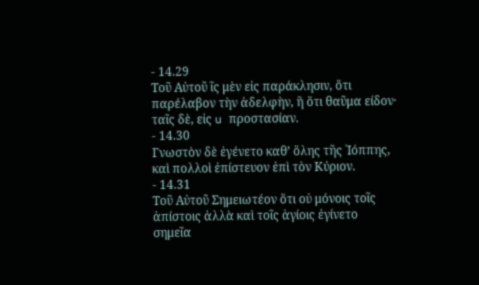- 14.29
Τοῦ Αὐτοῦ ῖς μὲν εἰς παράκλησιν, ὅτι παρέλαβον τὴν ἀδελφὴν, ἣ ὅτι θαῦμα είδον· ταῖς δὲ, εἰς u προστασίαν.
- 14.30
Γνωστὸν δὲ ἐγένετο καθ’ ὅλης τῆς ᾿Ιόππης, καὶ πολλοὶ ἐπίστευον ἐπὶ τὸν Κύριον.
- 14.31
Τοῦ Αὐτοῦ Σημειωτέον ὅτι οὐ μόνοις τοῖς ἀπίστοις ἀλλὰ καὶ τοῖς ἁγίοις ἐγίνετο σημεῖα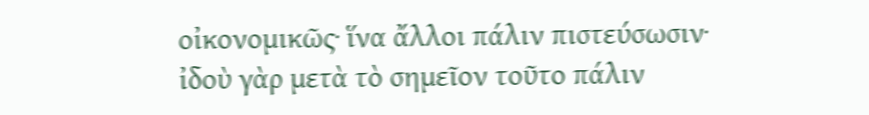οἰκονομικῶς· ἵνα ἄλλοι πάλιν πιστεύσωσιν· ἰδοὺ γὰρ μετὰ τὸ σημεῖον τοῦτο πάλιν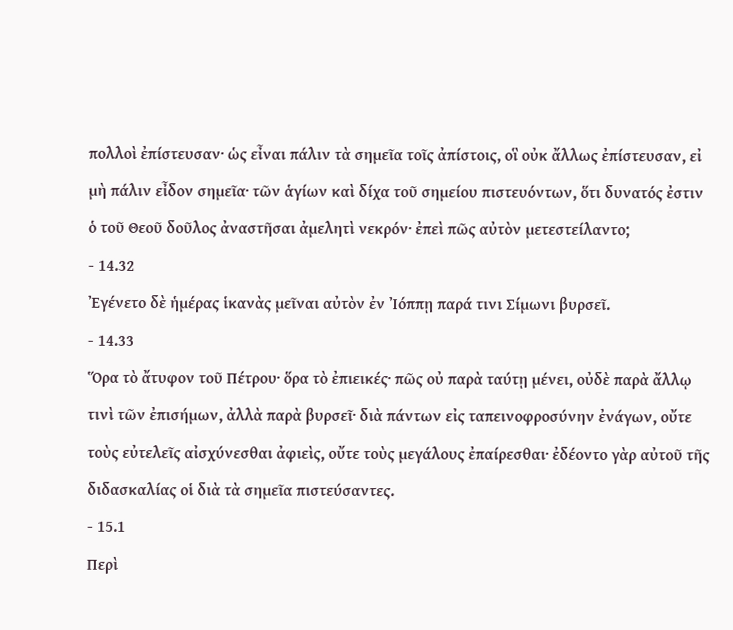πολλοὶ ἐπίστευσαν· ὡς εἶναι πάλιν τὰ σημεῖα τοῖς ἀπίστοις, οἳ οὐκ ἄλλως ἐπίστευσαν, εἰ μὴ πάλιν εἶδον σημεῖα· τῶν ἁγίων καὶ δίχα τοῦ σημείου πιστευόντων, ὅτι δυνατός ἐστιν ὁ τοῦ Θεοῦ δοῦλος ἀναστῆσαι ἀμελητὶ νεκρόν· ἐπεὶ πῶς αὐτὸν μετεστείλαντο;
- 14.32
Ἐγένετο δὲ ἡμέρας ἱκανὰς μεῖναι αὐτὸν ἐν Ἰόππῃ παρά τινι Σίμωνι βυρσεῖ.
- 14.33
Ὅρα τὸ ἄτυφον τοῦ Πέτρου· ὅρα τὸ ἐπιεικές· πῶς οὐ παρὰ ταύτῃ μένει, οὐδὲ παρὰ ἄλλῳ τινὶ τῶν ἐπισήμων, ἀλλὰ παρὰ βυρσεῖ· διὰ πάντων εἰς ταπεινοφροσύνην ἐνάγων, οὔτε τοὺς εὐτελεῖς αἰσχύνεσθαι ἀφιεὶς, οὔτε τοὺς μεγάλους ἐπαίρεσθαι· ἐδέοντο γὰρ αὐτοῦ τῆς διδασκαλίας οἱ διὰ τὰ σημεῖα πιστεύσαντες.
- 15.1
Περὶ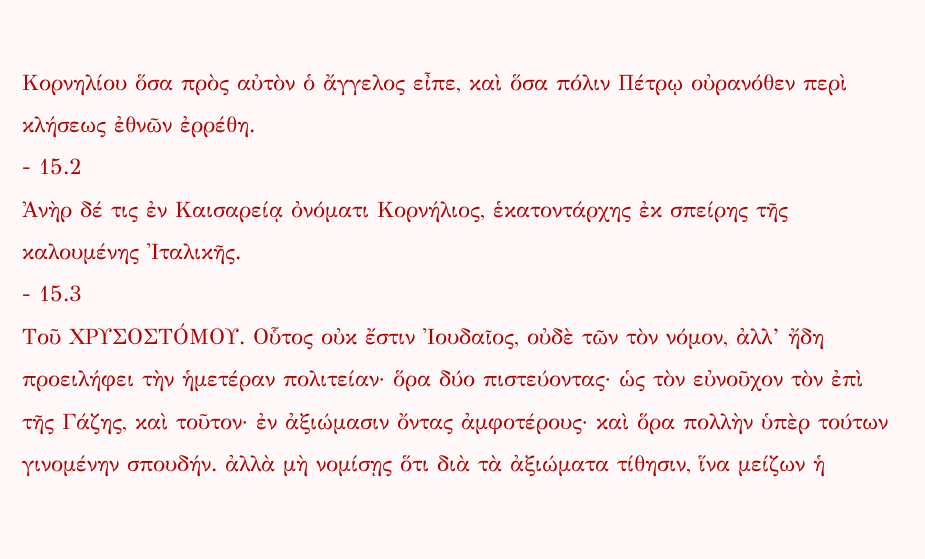Κορνηλίου ὅσα πρὸς αὐτὸν ὁ ἄγγελος εἶπε, καὶ ὅσα πόλιν Πέτρῳ οὐρανόθεν περὶ κλήσεως ἐθνῶν ἐρρέθη.
- 15.2
Ἀνὴρ δέ τις ἐν Καισαρείᾳ ὀνόματι Κορνήλιος, ἑκατοντάρχης ἐκ σπείρης τῆς καλουμένης Ἰταλικῆς.
- 15.3
Τοῦ ΧΡΥΣΟΣΤÓΜΟΥ. Οὗτος οὐκ ἔστιν Ἰουδαῖος, οὐδὲ τῶν τὸν νόμον, ἀλλ’ ἤδη προειλήφει τὴν ἡμετέραν πολιτείαν· ὅρα δύο πιστεύοντας· ὡς τὸν εὐνοῦχον τὸν ἐπὶ τῆς Γάζης, καὶ τοῦτον· ἐν ἀξιώμασιν ὄντας ἀμφοτέρους· καὶ ὅρα πολλὴν ὑπὲρ τούτων γινομένην σπουδήν. ἀλλὰ μὴ νομίσῃς ὅτι διὰ τὰ ἀξιώματα τίθησιν, ἵνα μείζων ἡ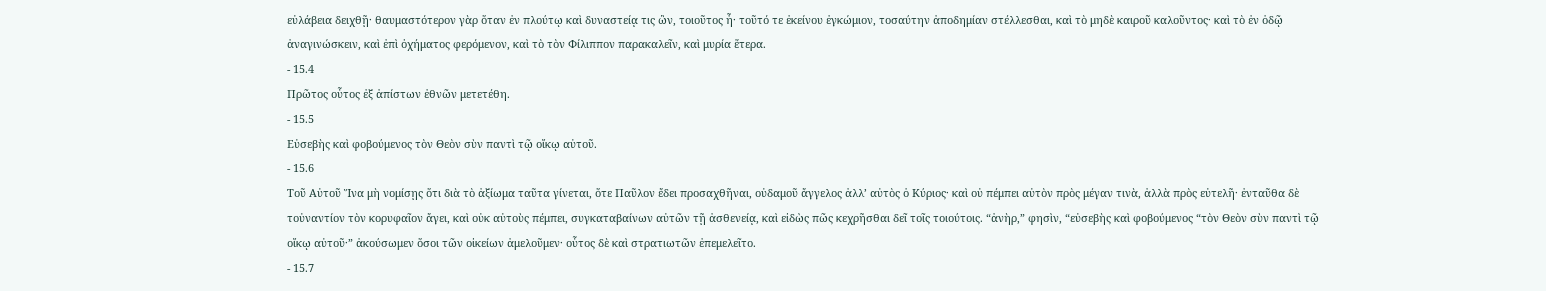εὐλάβεια δειχθῇ· θαυμαστότερον γὰρ ὅταν ἐν πλούτῳ καὶ δυναστείᾳ τις ὢν, τοιοῦτος ἦ· τοῦτό τε ἐκείνου ἐγκώμιον, τοσαύτην ἀποδημίαν στέλλεσθαι, καὶ τὸ μηδὲ καιροῦ καλοῦντος· καὶ τὸ ἐν ὁδῷ ἀναγινώσκειν, καὶ ἐπὶ ὀχήματος φερόμενον, καὶ τὸ τὸν Φίλιππον παρακαλεῖν, καὶ μυρία ἕτερα.
- 15.4
Πρῶτος οὗτος ἐξ ἀπίστων ἐθνῶν μετετέθη.
- 15.5
Εὐσεβὴς καὶ φοβούμενος τὸν Θεὸν σὺν παντὶ τῷ οἴκῳ αὐτοῦ.
- 15.6
Τοῦ Αὐτοῦ Ἵνα μὴ νομίσῃς ὅτι διὰ τὸ ἀξίωμα ταῦτα γίνεται, ὅτε Παῦλον ἔδει προσαχθῆναι, οὐδαμοῦ ἄγγελος ἀλλ’ αὐτὸς ὁ Κύριος· καὶ οὐ πέμπει αὐτὸν πρὸς μέγαν τινὰ, ἀλλὰ πρὸς εὐτελῆ· ἐνταῦθα δὲ τοὐναντίον τὸν κορυφαῖον ἄγει, καὶ οὐκ αὐτοὺς πέμπει, συγκαταβαίνων αὐτῶν τῇ ἀσθενείᾳ, καὶ εἰδὼς πῶς κεχρῆσθαι δεῖ τοῖς τοιούτοις. “ἀνὴρ,” φησὶν, “εὐσεβὴς καὶ φοβούμενος “τὸν Θεὸν σὺν παντὶ τῷ οἴκῳ αὐτοῦ·” ἀκούσωμεν ὅσοι τῶν οἰκείων ἀμελοῦμεν· οὗτος δὲ καὶ στρατιωτῶν ἐπεμελεῖτο.
- 15.7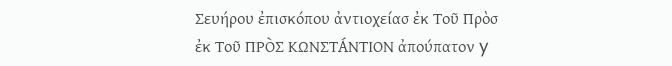Σευήρου ἐπισκόπου ἀντιοχείασ ἐκ Τοῦ Πρὸσ ἐκ Τοῦ ΠΡÒΣ ΚΩΝΣΤÁΝΤΙΟΝ ἀπούπατον y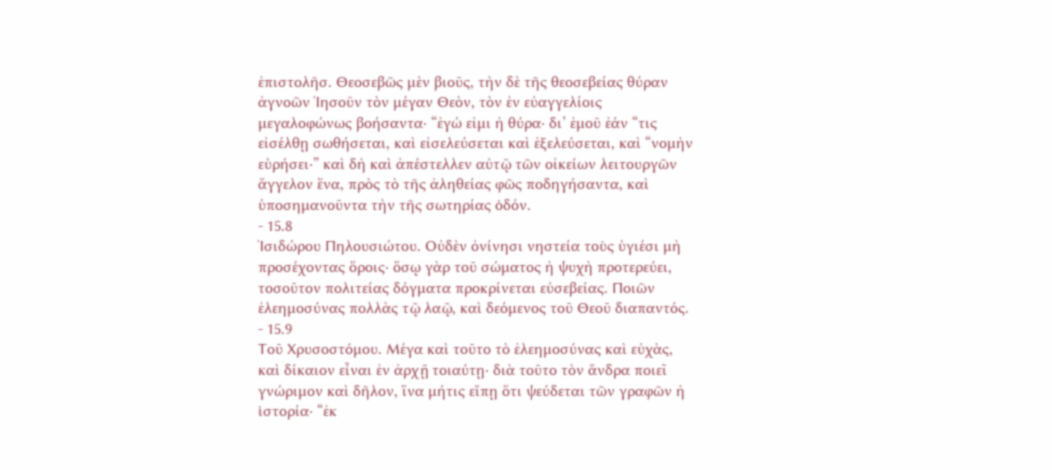ἐπιστολῆσ. Θεοσεβῶς μὲν βιοῦς, τὴν δὲ τῆς θεοσεβείας θύραν ἀγνοῶν Ἰησοῦν τὸν μέγαν Θεὸν, τὸν ἐν εὐαγγελίοις μεγαλοφώνως βοήσαντα· “ἐγώ εἰμι ἡ θύρα· δι’ ἐμοῦ ἐάν “τις εἰσέλθῃ σωθήσεται, καὶ εἰσελεύσεται καὶ ἐξελεύσεται, καὶ “νομὴν εὑρήσει·” καὶ δὴ καὶ ἀπέστελλεν αὐτῷ τῶν οἰκείων λειτουργῶν ἄγγελον ἕνα, πρὸς τὸ τῆς ἀληθείας φῶς ποδηγήσαντα, καὶ ὑποσημανοῦντα τὴν τῆς σωτηρίας ὁδόν.
- 15.8
Ἰσιδώρου Πηλουσιώτου. Οὐδὲν ὀνίνησι νηστεία τοὺς ὑγιέσι μὴ προσέχοντας ὅροις· ὅσῳ γὰρ τοῦ σώματος ἡ ψυχὴ προτερεύει, τοσοῦτον πολιτείας δόγματα προκρίνεται εὐσεβείας. Ποιῶν ἐλεημοσύνας πολλὰς τῷ λαῷ, καὶ δεόμενος τοῦ Θεοῦ διαπαντός.
- 15.9
Τοῦ Χρυσοστóμου. Μέγα καὶ τοῦτο τὸ ἐλεημοσύνας καὶ εὐχὰς, καὶ δίκαιον εἶναι ἐν ἀρχῇ τοιαύτῃ· διὰ τοῦτο τὸν ἄνδρα ποιεῖ γνώριμον καὶ δῆλον, ἵνα μήτις εἴπῃ ὅτι ψεύδεται τῶν γραφῶν ἡ ἱστορία· “ἐκ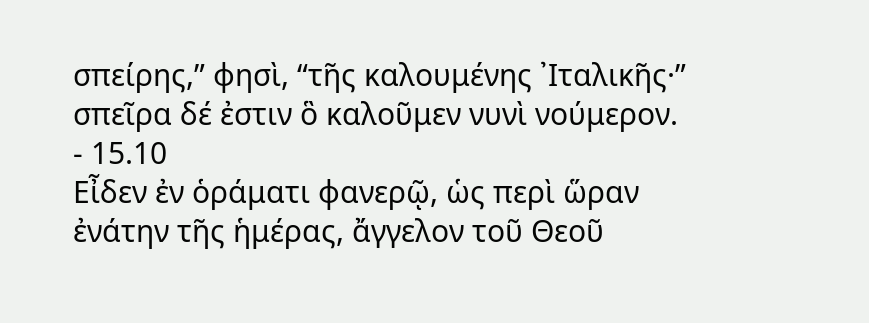σπείρης,” φησὶ, “τῆς καλουμένης ᾿Ιταλικῆς·” σπεῖρα δέ ἐστιν ὃ καλοῦμεν νυνὶ νούμερον.
- 15.10
Εἶδεν ἐν ὁράματι φανερῷ, ὡς περὶ ὥραν ἐνάτην τῆς ἡμέρας, ἄγγελον τοῦ Θεοῦ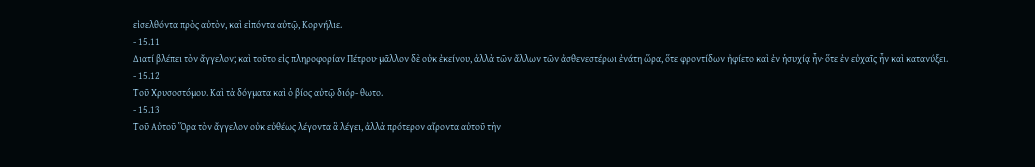εἰσελθόντα πρὸς αὐτὸν, καὶ εἰπόντα αὐτῷ, Κορνήλιε.
- 15.11
Διατί βλέπει τὸν ἄγγελον; καὶ τοῦτο εἰς πληροφορίαν Πέτρου· μᾶλλον δὲ οὐκ ἐκείνου, ἀλλὰ τῶν ἄλλων τῶν ἀσθενεστέρωι ἐνάτη ὥρα, ὅτε φροντίδων ἠφίετο καὶ ἐν ἡσυχίᾳ ἦν· ὅτε ἐν εὐχαῖς ἦν καὶ κατανύξει.
- 15.12
Τοῦ Χρυσοστóμου. Καὶ τὰ δόγματα καὶ ὁ βίος αὐτῷ διόρ- θωτο.
- 15.13
Τοῦ Αὐτοῦ Ὅρα τὸν ἄγγελον οὐκ εὐθέως λέγοντα ἃ λέγει, ἀλλὰ πρότερον αἴροντα αὐτοῦ τὴν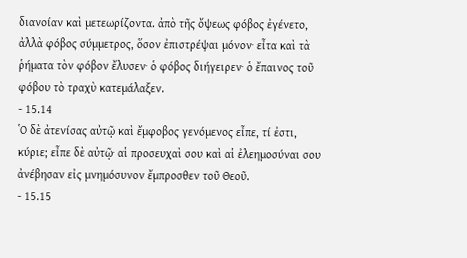διανοίαν καὶ μετεωρίζοντα. ἀπὸ τῆς ὄψεως φόβος ἐγένετο, ἀλλὰ φόβος σύμμετρος, ὅσον ἐπιστρέψαι μόνον· εἶτα καὶ τὰ ῥήματα τὸν φόβον ἔλυσεν· ὁ φόβος διήγειρεν· ὁ ἔπαινος τοῦ φόβου τὸ τραχὺ κατεμάλαξεν.
- 15.14
῾Ο δὲ ἀτενίσας αὐτῷ καὶ ἔμφοβος γενόμενος εἶπε, τί ἐστι, κύριε; εἶπε δὲ αὐτῷ· αἱ προσευχαὶ σου καὶ αἱ ἐλεημοσύναι σου ἀνέβησαν εἰς μνημόσυνον ἔμπροσθεν τοῦ Θεοῦ.
- 15.15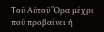Τοῦ Αὐτοῦ Ὅρα μέχρι ποῦ προβαίνει ἡ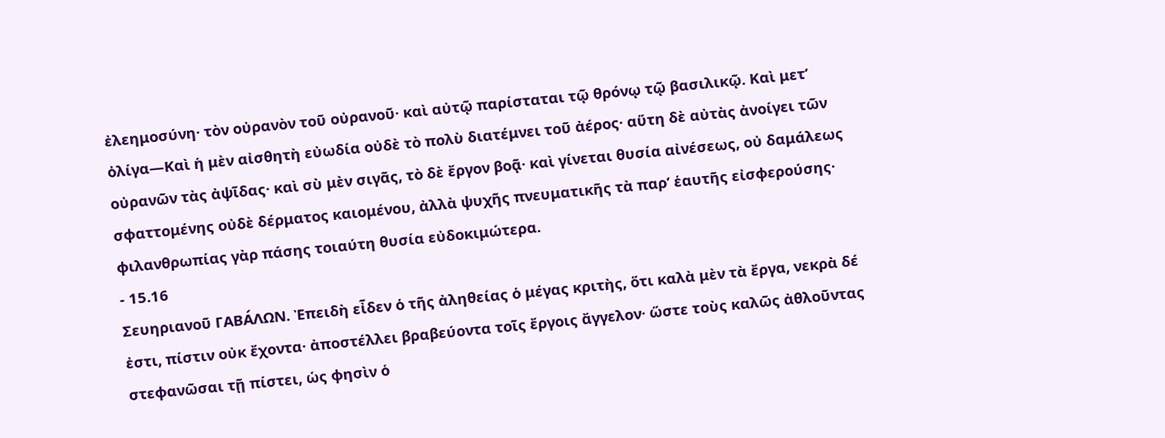ἐλεημοσύνη· τὸν οὐρανὸν τοῦ οὐρανοῦ· καὶ αὐτῷ παρίσταται τῷ θρόνῳ τῷ βασιλικῷ. Καὶ μετ’ ὀλίγα—Καὶ ἡ μὲν αἰσθητὴ εὐωδία οὐδὲ τὸ πολὺ διατέμνει τοῦ ἀέρος· αὕτη δὲ αὐτὰς ἀνοίγει τῶν οὐρανῶν τὰς ἀψῖδας· καὶ σὺ μὲν σιγᾶς, τὸ δὲ ἔργον βοᾷ· καὶ γίνεται θυσία αἰνέσεως, οὐ δαμάλεως σφαττομένης οὐδὲ δέρματος καιομένου, ἀλλὰ ψυχῆς πνευματικῆς τὰ παρ’ ἑαυτῆς εἰσφερούσης· φιλανθρωπίας γὰρ πάσης τοιαύτη θυσία εὐδοκιμώτερα.
- 15.16
Σευηριανοῦ ΓΑΒÁΛΩΝ. Ἐπειδὴ εἶδεν ὁ τῆς ἀληθείας ὁ μέγας κριτὴς, ὅτι καλὰ μὲν τὰ ἔργα, νεκρὰ δέ ἐστι, πίστιν οὐκ ἔχοντα· ἀποστέλλει βραβεύοντα τοῖς ἔργοις ἄγγελον· ὥστε τοὺς καλῶς ἀθλοῦντας στεφανῶσαι τῇ πίστει, ὡς φησὶν ὁ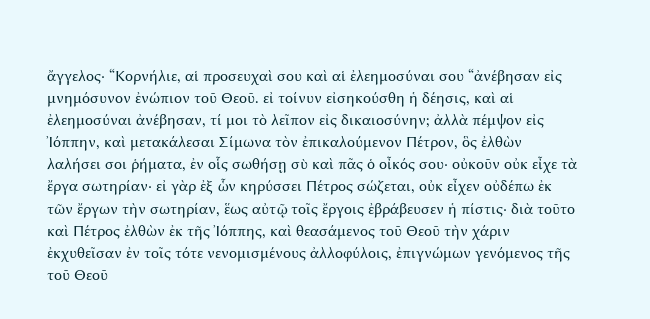ἄγγελος· “Κορνήλιε, αἱ προσευχαὶ σου καὶ αἱ ἐλεημοσύναι σου “ἀνέβησαν εἰς μνημόσυνον ἐνώπιον τοῦ Θεοῦ. εἰ τοίνυν εἰσηκούσθη ἡ δέησις, καὶ αἱ ἐλεημοσύναι ἀνέβησαν, τί μοι τὸ λεῖπον εἰς δικαιοσύνην; ἀλλὰ πέμψον εἰς Ἰόππην, καὶ μετακάλεσαι Σίμωνα τὸν ἐπικαλούμενον Πέτρον, ὃς ἐλθὼν λαλήσει σοι ῥήματα, ἐν οἷς σωθήσῃ σὺ καὶ πᾶς ὁ οἶκός σου· οὐκοῦν οὐκ εἶχε τὰ ἔργα σωτηρίαν· εἰ γὰρ ἐξ ὧν κηρύσσει Πέτρος σώζεται, οὐκ εἶχεν οὐδέπω ἐκ τῶν ἔργων τὴν σωτηρίαν, ἕως αὐτῷ τοῖς ἔργοις ἐβράβευσεν ἡ πίστις· διὰ τοῦτο καὶ Πέτρος ἐλθὼν ἐκ τῆς Ἰόππης, καὶ θεασάμενος τοῦ Θεοῦ τὴν χάριν ἐκχυθεῖσαν ἐν τοῖς τότε νενομισμένους ἀλλοφύλοις, ἐπιγνώμων γενόμενος τῆς τοῦ Θεοῦ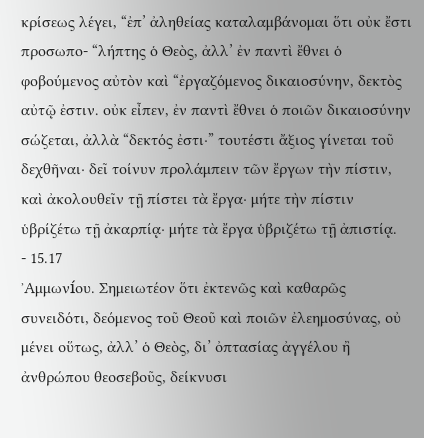κρίσεως λέγει, “ἐπ’ ἀληθείας καταλαμβάνομαι ὅτι οὐκ ἔστι προσωπο- “λήπτης ὁ Θεὸς, ἀλλ’ ἐν παντὶ ἔθνει ὁ φοβούμενος αὐτὸν καὶ “ἐργαζόμενος δικαιοσύνην, δεκτὸς αὐτῷ ἐστιν. οὐκ εἶπεν, ἐν παντὶ ἔθνει ὁ ποιῶν δικαιοσύνην σώζεται, ἀλλὰ “δεκτός ἐστι·” τουτέστι ἄξιος γίνεται τοῦ δεχθῆναι· δεῖ τοίνυν προλάμπειν τῶν ἔργων τὴν πίστιν, καὶ ἀκολουθεῖν τῇ πίστει τὰ ἔργα· μήτε τὴν πίστιν ὑβρίζέτω τῇ ἀκαρπίᾳ· μήτε τὰ ἔργα ὑβριζέτω τῇ ἀπιστίᾳ.
- 15.17
᾿Αμμωνíου. Σημειωτέον ὅτι ἐκτενῶς καὶ καθαρῶς συνειδότι, δεόμενος τοῦ Θεοῦ καὶ ποιῶν ἐλεημοσύνας, οὐ μένει οὕτως, ἀλλ’ ὁ Θεὸς, δι’ ὀπτασίας ἀγγέλου ἢ ἀνθρώπου θεοσεβοῦς, δείκνυσι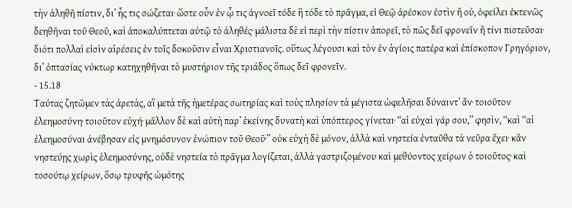τὴν ἀληθῆ πίστιν, δι’ ἧς τις σώζεται· ὥστε οὖν ἐν ᾧ τις ἀγνοεῖ τόδε ἣ τόδε τὸ πρᾶγμα, εἰ Θεῷ ἀρέσκον ἐστὶν ἢ οὐ, ὀφείλει ἐκτενῶς δεηθῆναι τοῦ Θεοῦ, καὶ ἀποκαλύπτεται αὐτῷ τὸ ἀληθές· μάλιστα δὲ εἰ περὶ τὴν πίστιν ἀπορεῖ, τὸ πῶς δεῖ φρονεῖν ἢ τίνι πιστεῦσαι· διότι πολλαὶ εἰσὶν αἱρέσεις ἐν τοῖς δοκοῦσιν εἶναι Χριστιανοῖς. οὕτως λέγουσι καὶ τὸν ἐν ἁγίοις πατέρα καὶ ἐπίσκοπον Γρηγόριον, δι’ ὀπτασίας νύκτωρ κατηχηθῆναι τὸ μυστήριον τῆς τριάδος ὅπως δεῖ φρονεῖν.
- 15.18
Ταύτας ζητῶμεν τὰς ἀρετὰς, αἳ μετὰ τῆς ἡμετέρας σωτηρίας καὶ τοὺς πλησίον τὰ μέγιστα ὠφελῆσαι δύναιντ’ ἄν· τοιοῦτον ἐλεημοσύνη· τοιοῦτον εὐχή· μᾶλλον δὲ καὶ αὐτὴ παρ’ ἐκείνης δυνατὴ καὶ ὑπόπτερος γίνεται· “αἱ εὐχαὶ γάρ σου,” φησὶν, “καὶ “αἱ ἐλεημοσύναι ἀνέβησαν εἰς μνημόσυνον ἐνώπιον τοῦ Θεοῦ·” οὐκ εὐχὴ δὲ μόνον, ἀλλὰ καὶ νηστεία ἐνταῦθα τὰ νεῦρα ἔχει· κἂν νηστεύῃς χωρὶς ἐλεημοσύνης, οὐδὲ νηστεία τὸ πρᾶγμα λογίζεται, ἀλλὰ γαστριζομένου καὶ μεθύοντος χείρων ὁ τοιοῦτος· καὶ τοσούτῳ χείρων, ὅσῳ τρυφῆς ὠμότης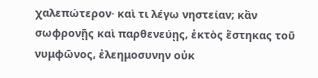χαλεπώτερον· καὶ τι λέγω νηστείαν; κἂν σωφρονῇς καὶ παρθενεύῃς, ἐκτὸς ἕστηκας τοῦ νυμφῶνος, ἐλεημοσυνην οὐκ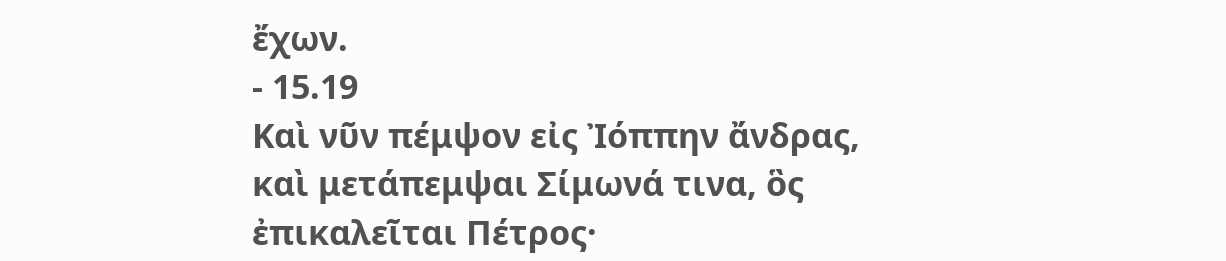ἔχων.
- 15.19
Καὶ νῦν πέμψον εἰς Ἰόππην ἄνδρας, καὶ μετάπεμψαι Σίμωνά τινα, ὃς ἐπικαλεῖται Πέτρος·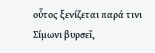οὗτος ξενίζεται παρά τινι Σίμωνι βυρσεῖ,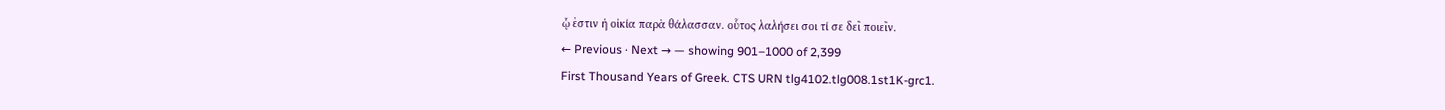ᾧ ἐστιν ἡ οἰκία παρὰ θάλασσαν. οὗτος λαλήσει σοι τί σε δεῖ ποιεῖν.
← Previous · Next → — showing 901–1000 of 2,399
First Thousand Years of Greek. CTS URN tlg4102.tlg008.1st1K-grc1.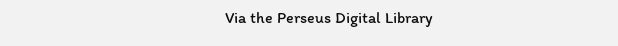Via the Perseus Digital Library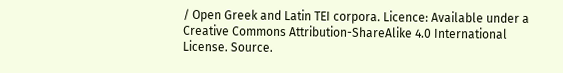/ Open Greek and Latin TEI corpora. Licence: Available under a Creative Commons Attribution-ShareAlike 4.0 International License. Source.